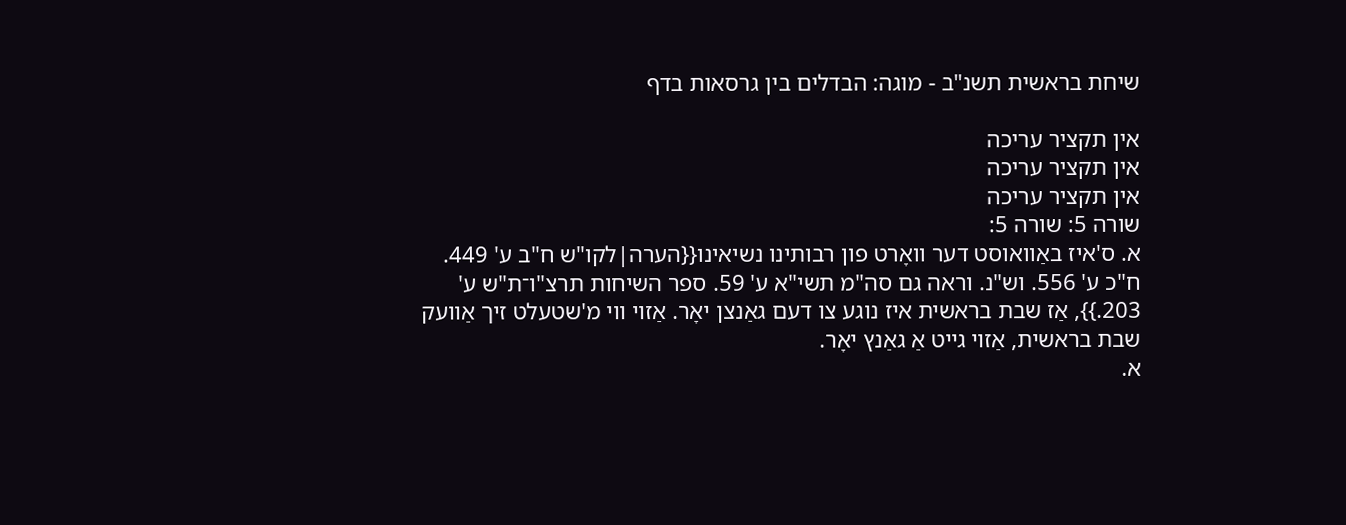שיחת בראשית תשנ"ב - מוגה: הבדלים בין גרסאות בדף

אין תקציר עריכה
אין תקציר עריכה
אין תקציר עריכה
שורה 5: שורה 5:
א. ס'איז באַוואוסט דער וואָרט פון רבותינו נשיאינו{{הערה|לקו"ש ח"ב ע' 449. ח"כ ע' 556. וש"נ. וראה גם סה"מ תשי"א ע' 59. ספר השיחות תרצ"ו־ת"ש ע' 203.}}, אַז שבת בראשית איז נוגע צו דעם גאַנצן יאָר. אַזוי ווי מ'שטעלט זיך אַוועק שבת בראשית, אַזוי גייט אַ גאַנץ יאָר.
א.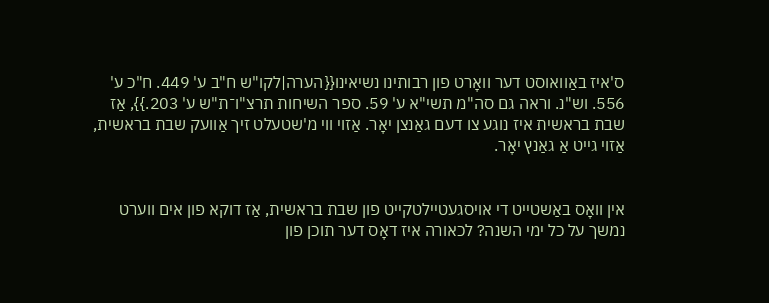ס'איז באַוואוסט דער וואָרט פון רבותינו נשיאינו{{הערה|לקו"ש ח"ב ע' 449. ח"כ ע' 556. וש"נ. וראה גם סה"מ תשי"א ע' 59. ספר השיחות תרצ"ו־ת"ש ע' 203.}}, אַז שבת בראשית איז נוגע צו דעם גאַנצן יאָר. אַזוי ווי מ'שטעלט זיך אַוועק שבת בראשית, אַזוי גייט אַ גאַנץ יאָר.


אין וואָס באַשטייט די אויסגעטיילטקייט פון שבת בראשית, אַז דוקא פון אים ווערט נמשך על כל ימי השנה? לכאורה איז דאָס דער תוכן פון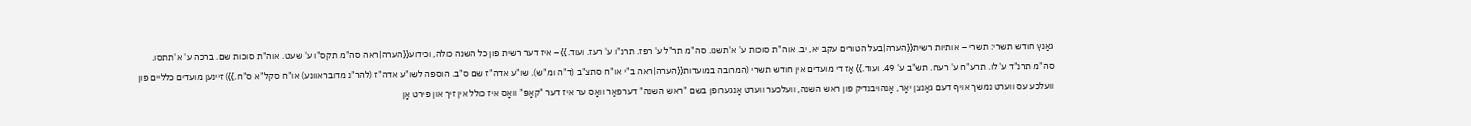גאַנץ חודש תשרי: תשרי – אותיות רשית{{הערה|בעל הטורים עקב יא, יב. אוה"ת סוכות ע' א'תשנו. סה"מ תר"ל ע' רפז. תרנ"ו ע' רעז. ועוד.}} – איז דער רשית פון כל השנה כולה, וכידוע{{הערה|ראה סה"מ תקס"ו ע' שעט. אוה"ת סוכות שם. ברכה ע' א'תתסו. סה"מ תרנ"ד ע' לו. תרע"ח ע' רעח. תש"ב ע' 49. ועוד.}} אַז די מועדים אין חודש תשרי (המרובה במועדות{{הערה|ראה ב"י או"ח סתצ"ב (ד"ה ומ"ש). שו"ע אדה"ז שם ס"ב. הוספה לשו"ע אדה"ז (להר"נ מדובראוונע) או"ח סקל"א ס"ח.}}) זיינען מועדים כלליים פון וועלכע עס ווערט נמשך אויף דעם גאַנצן יאָר, אָנהויבנדיק פון ראש השנה, וועלכער ווערט אָנגערופן בשם "ראש השנה" דערפאַר וואָס ער איז דער "קאָפּ" וואָס איז כולל אין זיך און פירט אָן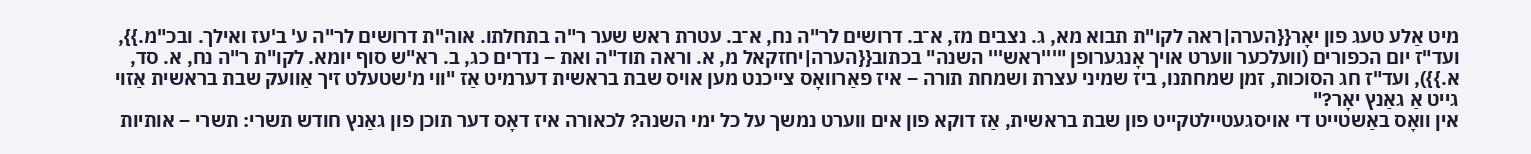מיט אַלע טעג פון יאָר{{הערה|ראה לקו"ת תבוא מא, ג. נצבים מז, א־ב. דרושים לר"ה נח, א־ב. עטרת ראש שער ר"ה בתחלתו. אוה"ת דרושים לר"ה ע' ב'עז ואילך. ובכ"מ.}}, ועד"ז יום הכפורים (וועלכער ווערט אויך אָנגערופן "'''ראש''' השנה" בכתוב{{הערה|יחזקאל מ, א. וראה תוד"ה ואת – נדרים כג, ב. רא"ש סוף יומא. לקו"ת ר"ה נח, א. סד, א.}}), ועד"ז חג הסוכות, זמן שמחתנו, ביז שמיני עצרת ושמחת תורה – איז פאַרוואָס צייכנט מען אויס שבת בראשית דערמיט אַז "ווי מ'שטעלט זיך אַוועק שבת בראשית אַזוי גייט אַ גאַנץ יאָר?"
אין וואָס באַשטייט די אויסגעטיילטקייט פון שבת בראשית, אַז דוקא פון אים ווערט נמשך על כל ימי השנה? לכאורה איז דאָס דער תוכן פון גאַנץ חודש תשרי: תשרי – אותיות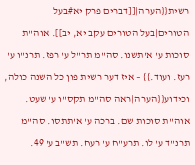רשית{{הערה|[[דברים פרק יא#בעל הטורים|בעל הטורים עקב יא, יב]]. אוה"ת סוכות ע' א'תשנו. סה"מ תר"ל ע' רפז. תרנ"ו ע' רעז. ועוד.}} – איז דער רשית פון כל השנה כולה, וכידוע{{הערה|ראה סה"מ תקס"ו ע' שעט. אוה"ת סוכות שם. ברכה ע' א'תתסו. סה"מ תרנ"ד ע' לו. תרע"ח ע' רעח. תש"ב ע' 49.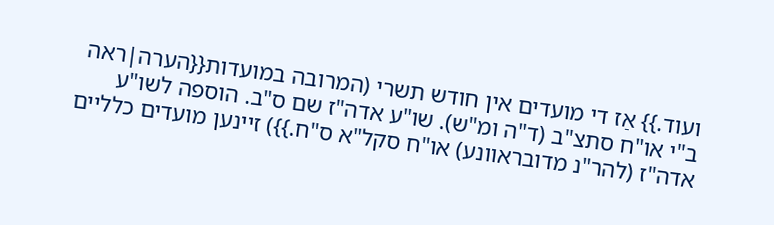ועוד.}} אַז די מועדים אין חודש תשרי (המרובה במועדות{{הערה|ראה ב"י או"ח סתצ"ב (ד"ה ומ"ש). שו"ע אדה"ז שם ס"ב. הוספה לשו"ע אדה"ז (להר"נ מדובראוונע) או"ח סקל"א ס"ח.}}) זיינען מועדים כלליים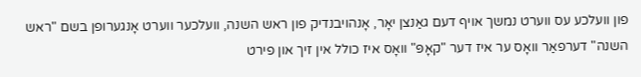פון וועלכע עס ווערט נמשך אויף דעם גאַנצן יאָר, אָנהויבנדיק פון ראש השנה, וועלכער ווערט אָנגערופן בשם "ראש השנה" דערפאַר וואָס ער איז דער "קאָפּ" וואָס איז כולל אין זיך און פירט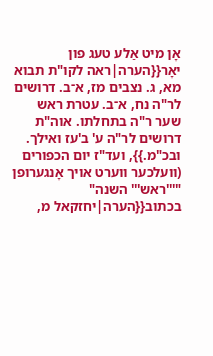אָן מיט אַלע טעג פון יאָר{{הערה|ראה לקו"ת תבוא מא, ג. נצבים מז, א־ב. דרושים לר"ה נח, א־ב. עטרת ראש שער ר"ה בתחלתו. אוה"ת דרושים לר"ה ע' ב'עז ואילך. ובכ"מ.}}, ועד"ז יום הכפורים (וועלכער ווערט אויך אָנגערופן "'''ראש''' השנה" בכתוב{{הערה|יחזקאל מ,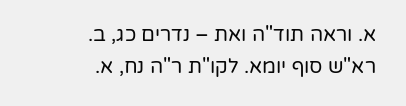א. וראה תוד"ה ואת – נדרים כג, ב. רא"ש סוף יומא. לקו"ת ר"ה נח, א.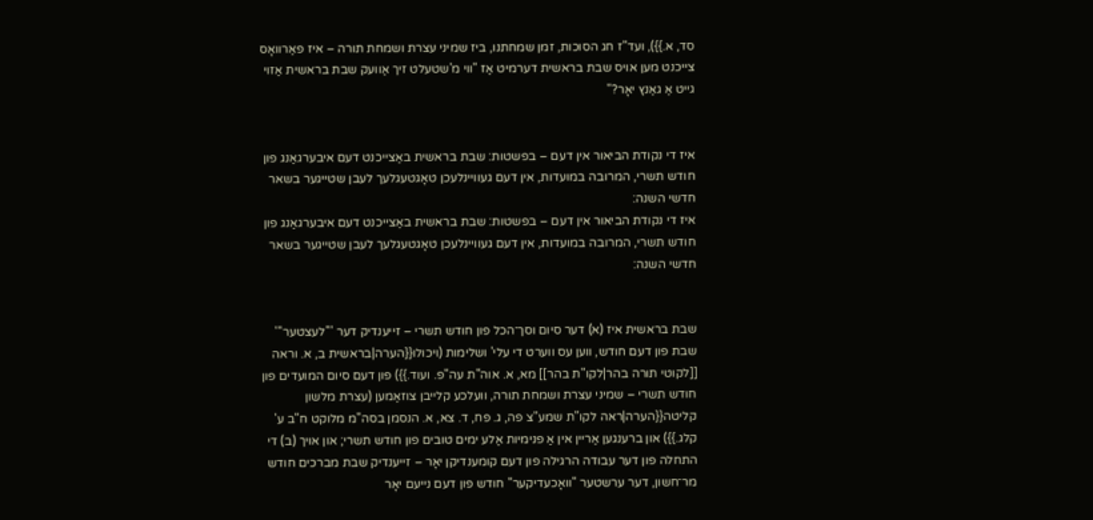סד, א.}}), ועד"ז חג הסוכות, זמן שמחתנו, ביז שמיני עצרת ושמחת תורה – איז פאַרוואָס צייכנט מען אויס שבת בראשית דערמיט אַז "ווי מ'שטעלט זיך אַוועק שבת בראשית אַזוי גייט אַ גאַנץ יאָר?"


איז די נקודת הביאור אין דעם – בפשטות: שבת בראשית באַצייכנט דעם איבערגאַנג פון חודש תשרי, המרובה במועדות, אין דעם געוויינלעכן טאָגטעגלעך לעבן שטייגער בשאר חדשי השנה:
איז די נקודת הביאור אין דעם – בפשטות: שבת בראשית באַצייכנט דעם איבערגאַנג פון חודש תשרי, המרובה במועדות, אין דעם געוויינלעכן טאָגטעגלעך לעבן שטייגער בשאר חדשי השנה:


שבת בראשית איז (א) דער סיום וסך־הכל פון חודש תשרי – זייענדיק דער '''לעצטער''' שבת פון דעם חודש, ווען עס ווערט די עלי' ושלימות (ויכולו{{הערה|בראשית ב, א. וראה [[לקוטי תורה בהר|לקו"ת בהר]] מא, א. אוה"ת עה"פ. ועוד.}}) פון דעם סיום המועדים פון חודש תשרי – שמיני עצרת ושמחת תורה, וועלכע קלייבן צוזאַמען (עצרת מלשון קליטה{{הערה|ראה לקו"ת שמע"צ פה, ג. פח, ד. צא, א. הנסמן בסה"מ מלוקט ח"ב ע' קלג.}}) און ברענגען אַריין אין אַ פנימיות אַלע ימים טובים פון חודש תשרי; און אויך (ב) די התחלה פון דער עבודה הרגילה פון דעם קומענדיקן יאָר – זייענדיק שבת מברכים חודש מר־חשון, דער ערשטער "וואָכעדיקער" חודש פון דעם נייעם יאָר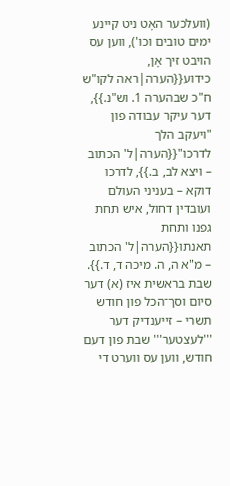(וועלכער האָט ניט קיינע ימים טובים וכו'), ווען עס הויבט זיך אָן, כידוע{{הערה|ראה לקו"ש ח"כ שבהערה 1. וש"נ.}}, דער עיקר עבודה פון "ויעקב הלך לדרכו"{{הערה|ל' הכתוב – ויצא לב, ב.}}, לדרכו דוקא – בעניני העולם ועובדין דחול, איש תחת גפנו ותחת תאנתו{{הערה|ל' הכתוב – מ"א ה, ה. מיכה ד, ד.}}.
שבת בראשית איז (א) דער סיום וסך־הכל פון חודש תשרי – זייענדיק דער '''לעצטער''' שבת פון דעם חודש, ווען עס ווערט די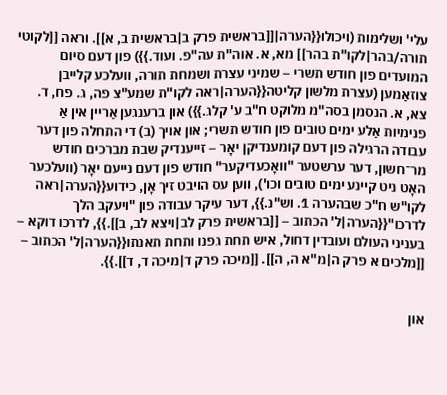עלי' ושלימות (ויכולו{{הערה|[[בראשית פרק ב|בראשית ב, א]]. וראה [[לקוטי תורה/בהר|לקו"ת בהר]] מא, א. אוה"ת עה"פ. ועוד.}}) פון דעם סיום המועדים פון חודש תשרי – שמיני עצרת ושמחת תורה, וועלכע קלייבן צוזאַמען (עצרת מלשון קליטה{{הערה|ראה לקו"ת שמע"צ פה, ג. פח, ד. צא, א. הנסמן בסה"מ מלוקט ח"ב ע' קלג.}}) און ברענגען אַריין אין אַ פנימיות אַלע ימים טובים פון חודש תשרי; און אויך (ב) די התחלה פון דער עבודה הרגילה פון דעם קומענדיקן יאָר – זייענדיק שבת מברכים חודש מר־חשון, דער ערשטער "וואָכעדיקער" חודש פון דעם נייעם יאָר (וועלכער האָט ניט קיינע ימים טובים וכו'), ווען עס הויבט זיך אָן, כידוע{{הערה|ראה לקו"ש ח"כ שבהערה 1. וש"נ.}}, דער עיקר עבודה פון "ויעקב הלך לדרכו"{{הערה|ל' הכתוב – [[בראשית פרק לב|ויצא לב, ב]].}}, לדרכו דוקא – בעניני העולם ועובדין דחול, איש תחת גפנו ותחת תאנתו{{הערה|ל' הכתוב – [[מלכים א פרק ה|מ"א ה, ה]]. [[מיכה פרק ד|מיכה ד, ד]].}}.


און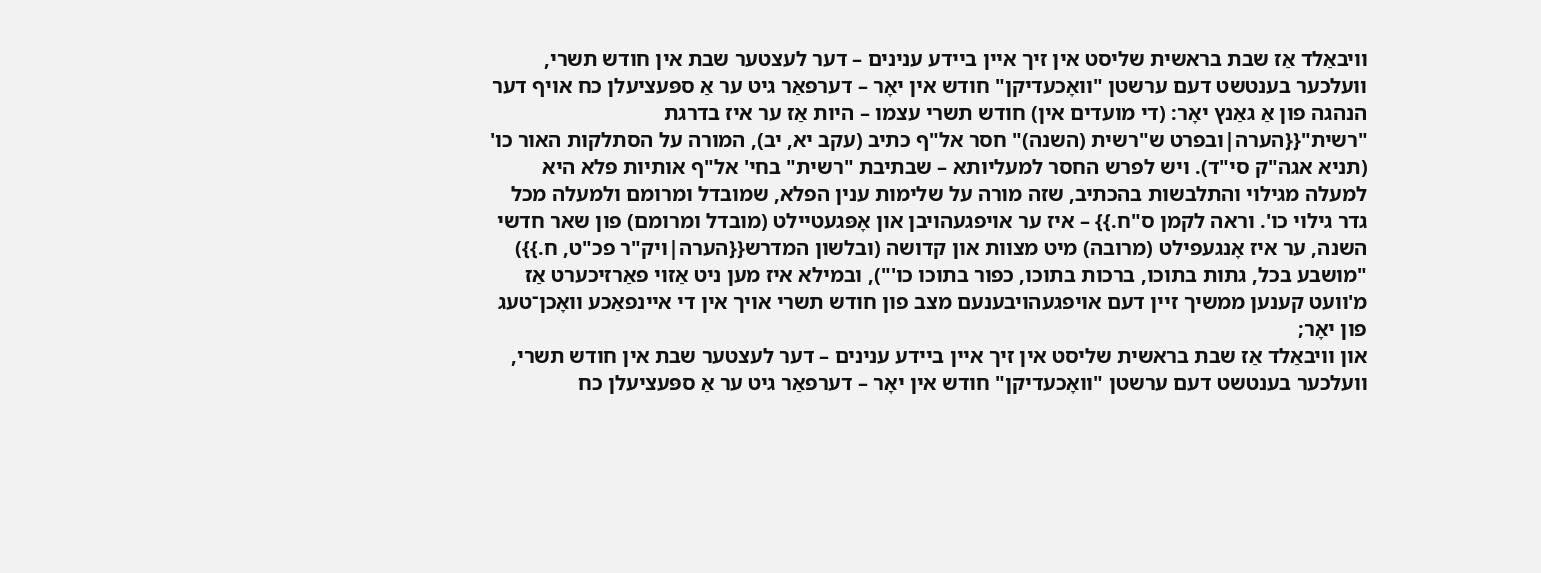וויבאַלד אַז שבת בראשית שליסט אין זיך איין ביידע ענינים – דער לעצטער שבת אין חודש תשרי, וועלכער בענטשט דעם ערשטן "וואָכעדיקן" חודש אין יאָר – דערפאַר גיט ער אַ ספּעציעלן כח אויף דער הנהגה פון אַ גאַנץ יאָר: (די מועדים אין) חודש תשרי עצמו – היות אַז ער איז בדרגת "רשית"{{הערה|ובפרט ש"רשית (השנה)" חסר אל"ף כתיב (עקב יא, יב), המורה על הסתלקות האור כו' (תניא אגה"ק סי"ד). ויש לפרש החסר למעליותא – שבתיבת "רשית" בחי' אל"ף אותיות פלא היא למעלה מגילוי והתלבשות בהכתיב, שזה מורה על שלימות ענין הפלא, שמובדל ומרומם ולמעלה מכל גדר גילוי כו'. וראה לקמן ס"ח.}} – איז ער אויפגעהויבן און אָפּגעטיילט (מובדל ומרומם) פון שאר חדשי השנה, ער איז אָנגעפילט (מרובה) מיט מצוות און קדושה (ובלשון המדרש{{הערה|ויק"ר פכ"ט, ח.}}) "מושבע בכל, גתות בתוכו, ברכות בתוכו, כפור בתוכו כו'"), ובמילא איז מען ניט אַזוי פאַרזיכערט אַז מ'וועט קענען ממשיך זיין דעם אויפגעהויבענעם מצב פון חודש תשרי אויך אין די איינפאַכע וואָכן־טעג פון יאָר;
און וויבאַלד אַז שבת בראשית שליסט אין זיך איין ביידע ענינים – דער לעצטער שבת אין חודש תשרי, וועלכער בענטשט דעם ערשטן "וואָכעדיקן" חודש אין יאָר – דערפאַר גיט ער אַ ספּעציעלן כח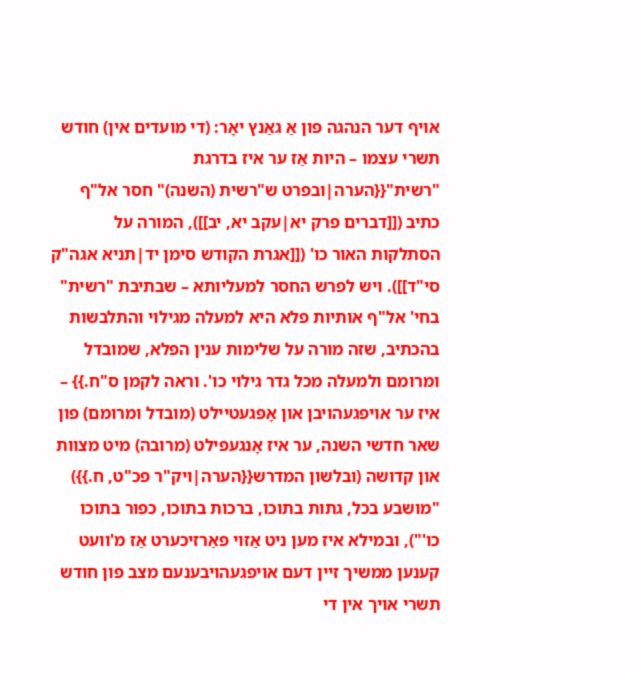אויף דער הנהגה פון אַ גאַנץ יאָר: (די מועדים אין) חודש תשרי עצמו – היות אַז ער איז בדרגת "רשית"{{הערה|ובפרט ש"רשית (השנה)" חסר אל"ף כתיב ([[דברים פרק יא|עקב יא, יב]]), המורה על הסתלקות האור כו' ([[אגרת הקודש סימן יד|תניא אגה"ק סי"ד]]). ויש לפרש החסר למעליותא – שבתיבת "רשית" בחי' אל"ף אותיות פלא היא למעלה מגילוי והתלבשות בהכתיב, שזה מורה על שלימות ענין הפלא, שמובדל ומרומם ולמעלה מכל גדר גילוי כו'. וראה לקמן ס"ח.}} – איז ער אויפגעהויבן און אָפּגעטיילט (מובדל ומרומם) פון שאר חדשי השנה, ער איז אָנגעפילט (מרובה) מיט מצוות און קדושה (ובלשון המדרש{{הערה|ויק"ר פכ"ט, ח.}}) "מושבע בכל, גתות בתוכו, ברכות בתוכו, כפור בתוכו כו'"), ובמילא איז מען ניט אַזוי פאַרזיכערט אַז מ'וועט קענען ממשיך זיין דעם אויפגעהויבענעם מצב פון חודש תשרי אויך אין די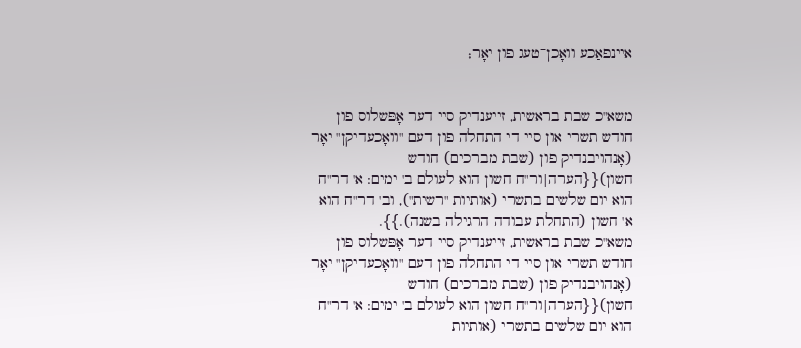איינפאַכע וואָכן־טעג פון יאָר;


משא"כ שבת בראשית, זייענדיק סיי דער אָפּשלוס פון חודש תשרי און סיי די התחלה פון דעם "וואָכעדיקן" יאָר (אָנהויבנדיק פון (שבת מברכים) חודש חשון){{הערה|ור"ח חשון הוא לעולם ב' ימים: א' דר"ח הוא יום שלשים בתשרי (אותיות "רשית"), וב' דר"ח הוא א' חשון (התחלת עבודה הרגילה בשנה).}}.
משא"כ שבת בראשית, זייענדיק סיי דער אָפּשלוס פון חודש תשרי און סיי די התחלה פון דעם "וואָכעדיקן" יאָר (אָנהויבנדיק פון (שבת מברכים) חודש חשון){{הערה|ור"ח חשון הוא לעולם ב' ימים: א' דר"ח הוא יום שלשים בתשרי (אותיות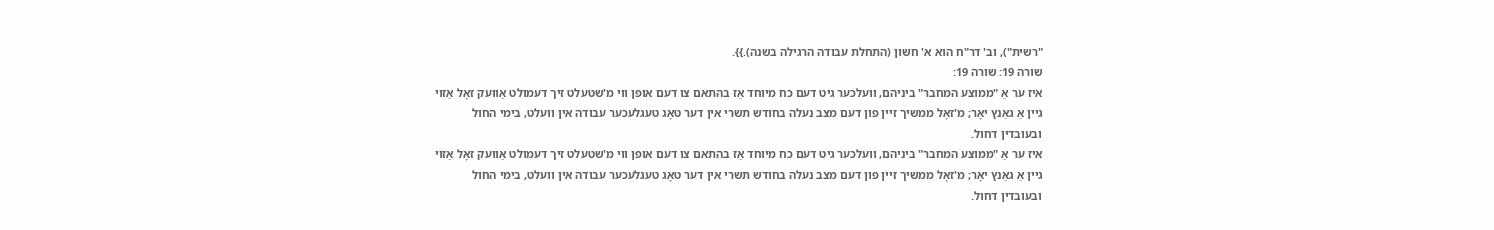"רשית"), וב' דר"ח הוא א' חשון (התחלת עבודה הרגילה בשנה).}}.
שורה 19: שורה 19:
איז ער אַ "ממוצע המחבר" ביניהם, וועלכער גיט דעם כח מיוחד אַז בהתאם צו דעם אופן ווי מ'שטעלט זיך דעמולט אַוועק זאָל אַזוי גיין אַ גאַנץ יאָר; מ'זאָל ממשיך זיין פון דעם מצב נעלה בחודש תשרי אין דער טאָג טעגלעכער עבודה אין וועלט, בימי החול ובעובדין דחול.
איז ער אַ "ממוצע המחבר" ביניהם, וועלכער גיט דעם כח מיוחד אַז בהתאם צו דעם אופן ווי מ'שטעלט זיך דעמולט אַוועק זאָל אַזוי גיין אַ גאַנץ יאָר; מ'זאָל ממשיך זיין פון דעם מצב נעלה בחודש תשרי אין דער טאָג טעגלעכער עבודה אין וועלט, בימי החול ובעובדין דחול.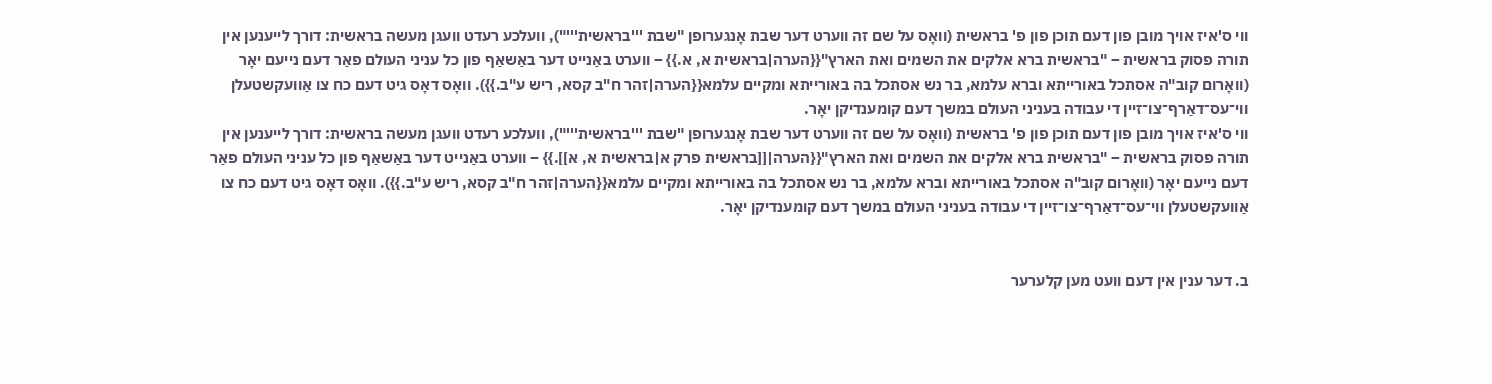ווי ס'איז אויך מובן פון דעם תוכן פון פ' בראשית (וואָס על שם זה ווערט דער שבת אָנגערופן "שבת '''בראשית'''"), וועלכע רעדט וועגן מעשה בראשית: דורך לייענען אין תורה פסוק בראשית – "בראשית ברא אלקים את השמים ואת הארץ"{{הערה|בראשית א, א.}} – ווערט באַנייט דער באַשאַף פון כל עניני העולם פאַר דעם נייעם יאָר (וואָרום קוב"ה אסתכל באורייתא וברא עלמא, בר נש אסתכל בה באורייתא ומקיים עלמא{{הערה|זהר ח"ב קסא, ריש ע"ב.}}). וואָס דאָס גיט דעם כח צו אַוועקשטעלן ווי־עס־דאַרף־צו־זיין די עבודה בעניני העולם במשך דעם קומענדיקן יאָר.
ווי ס'איז אויך מובן פון דעם תוכן פון פ' בראשית (וואָס על שם זה ווערט דער שבת אָנגערופן "שבת '''בראשית'''"), וועלכע רעדט וועגן מעשה בראשית: דורך לייענען אין תורה פסוק בראשית – "בראשית ברא אלקים את השמים ואת הארץ"{{הערה|[[בראשית פרק א|בראשית א, א]].}} – ווערט באַנייט דער באַשאַף פון כל עניני העולם פאַר דעם נייעם יאָר (וואָרום קוב"ה אסתכל באורייתא וברא עלמא, בר נש אסתכל בה באורייתא ומקיים עלמא{{הערה|זהר ח"ב קסא, ריש ע"ב.}}). וואָס דאָס גיט דעם כח צו אַוועקשטעלן ווי־עס־דאַרף־צו־זיין די עבודה בעניני העולם במשך דעם קומענדיקן יאָר.


ב. דער ענין אין דעם וועט מען קלערער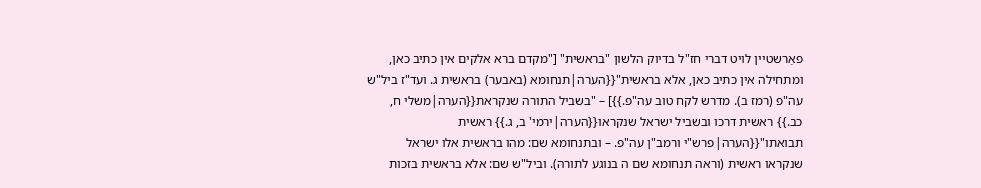פאַרשטיין לויט דברי חז"ל בדיוק הלשון "בראשית" ["מקדם ברא אלקים אין כתיב כאן, ומתחילה אין כתיב כאן, אלא בראשית"{{הערה|תנחומא (באבער) בראשית ג. ועד"ז ביל"ש עה"פ (רמז ב). מדרש לקח טוב עה"פ.}}] – "בשביל התורה שנקראת{{הערה|משלי ח, כב.}} ראשית דרכו ובשביל ישראל שנקראו{{הערה|ירמי' ב, ג.}} ראשית תבואתו"{{הערה|פרש"י ורמב"ן עה"פ. – ובתנחומא שם: מהו בראשית אלו ישראל שנקראו ראשית (וראה תנחומא שם ה בנוגע לתורה). וביל"ש שם: אלא בראשית בזכות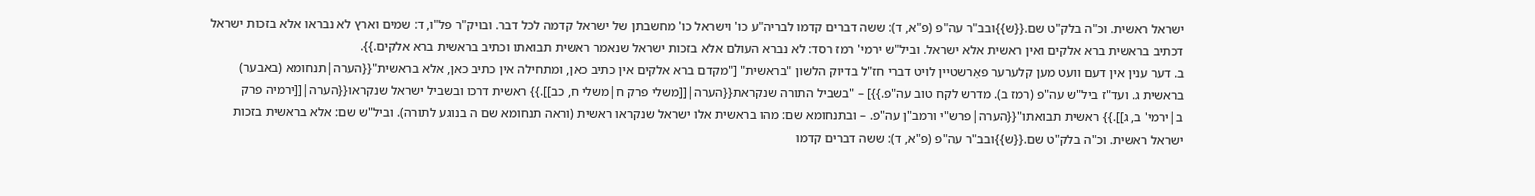ישראל ראשית. וכ"ה בלק"ט שם.{{ש}}ובב"ר עה"פ (פ"א, ד): ששה דברים קדמו לבריה"ע כו' וישראל כו' מחשבתן של ישראל קדמה לכל דבר. ובויק"ר פל"ו, ד: שמים וארץ לא נבראו אלא בזכות ישראל דכתיב בראשית ברא אלקים ואין ראשית אלא ישראל. וביל"ש ירמי' רמז רסד: לא נברא העולם אלא בזכות ישראל שנאמר ראשית תבואתו וכתיב בראשית ברא אלקים.}}.
ב. דער ענין אין דעם וועט מען קלערער פאַרשטיין לויט דברי חז"ל בדיוק הלשון "בראשית" ["מקדם ברא אלקים אין כתיב כאן, ומתחילה אין כתיב כאן, אלא בראשית"{{הערה|תנחומא (באבער) בראשית ג. ועד"ז ביל"ש עה"פ (רמז ב). מדרש לקח טוב עה"פ.}}] – "בשביל התורה שנקראת{{הערה|[[משלי פרק ח|משלי ח, כב]].}} ראשית דרכו ובשביל ישראל שנקראו{{הערה|[[ירמיה פרק ב|ירמי' ב, ג]].}} ראשית תבואתו"{{הערה|פרש"י ורמב"ן עה"פ. – ובתנחומא שם: מהו בראשית אלו ישראל שנקראו ראשית (וראה תנחומא שם ה בנוגע לתורה). וביל"ש שם: אלא בראשית בזכות ישראל ראשית. וכ"ה בלק"ט שם.{{ש}}ובב"ר עה"פ (פ"א, ד): ששה דברים קדמו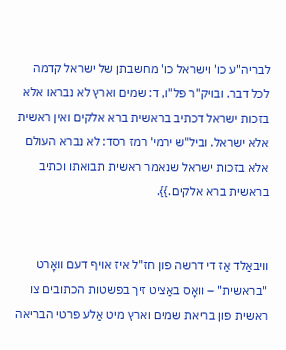לבריה"ע כו' וישראל כו' מחשבתן של ישראל קדמה לכל דבר. ובויק"ר פל"ו, ד: שמים וארץ לא נבראו אלא בזכות ישראל דכתיב בראשית ברא אלקים ואין ראשית אלא ישראל. וביל"ש ירמי' רמז רסד: לא נברא העולם אלא בזכות ישראל שנאמר ראשית תבואתו וכתיב בראשית ברא אלקים.}}.


וויבאַלד אַז די דרשה פון חז"ל איז אויף דעם וואָרט "בראשית" – וואָס באַציט זיך בפשטות הכתובים צו ראשית פון בריאת שמים וארץ מיט אַלע פרטי הבריאה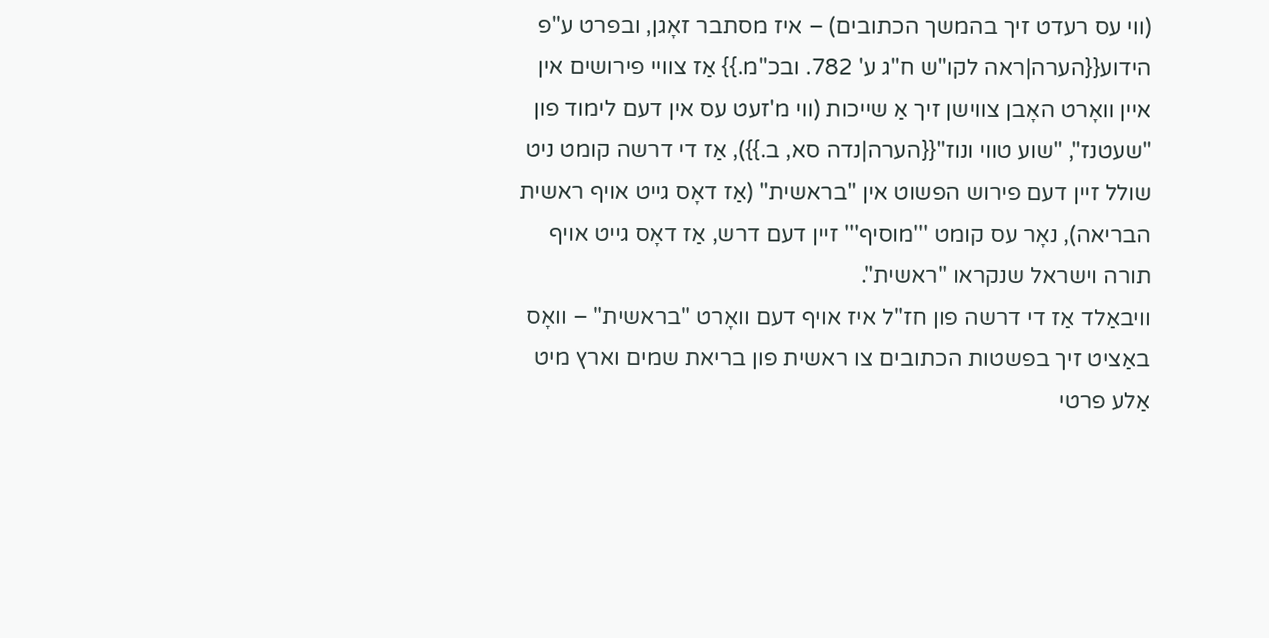(ווי עס רעדט זיך בהמשך הכתובים) – איז מסתבר זאָגן, ובפרט ע"פ הידוע{{הערה|ראה לקו"ש ח"ג ע' 782. ובכ"מ.}} אַז צוויי פירושים אין איין וואָרט האָבן צווישן זיך אַ שייכות (ווי מ'זעט עס אין דעם לימוד פון "שעטנז", "שוע טווי ונוז"{{הערה|נדה סא, ב.}}), אַז די דרשה קומט ניט שולל זיין דעם פירוש הפשוט אין "בראשית" (אַז דאָס גייט אויף ראשית הבריאה), נאָר עס קומט '''מוסיף''' זיין דעם דרש, אַז דאָס גייט אויף תורה וישראל שנקראו "ראשית".
וויבאַלד אַז די דרשה פון חז"ל איז אויף דעם וואָרט "בראשית" – וואָס באַציט זיך בפשטות הכתובים צו ראשית פון בריאת שמים וארץ מיט אַלע פרטי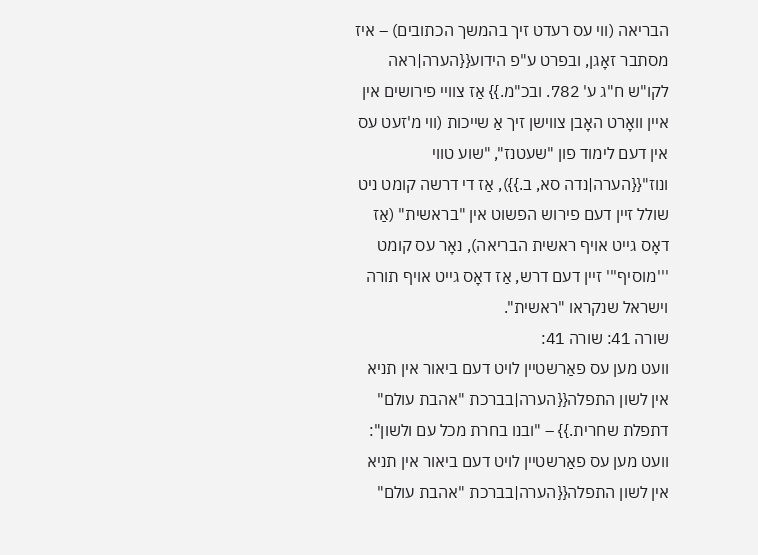הבריאה (ווי עס רעדט זיך בהמשך הכתובים) – איז מסתבר זאָגן, ובפרט ע"פ הידוע{{הערה|ראה לקו"ש ח"ג ע' 782. ובכ"מ.}} אַז צוויי פירושים אין איין וואָרט האָבן צווישן זיך אַ שייכות (ווי מ'זעט עס אין דעם לימוד פון "שעטנז", "שוע טווי ונוז"{{הערה|נדה סא, ב.}}), אַז די דרשה קומט ניט שולל זיין דעם פירוש הפשוט אין "בראשית" (אַז דאָס גייט אויף ראשית הבריאה), נאָר עס קומט '''מוסיף''' זיין דעם דרש, אַז דאָס גייט אויף תורה וישראל שנקראו "ראשית".
שורה 41: שורה 41:
וועט מען עס פאַרשטיין לויט דעם ביאור אין תניא אין לשון התפלה{{הערה|בברכת "אהבת עולם" דתפלת שחרית.}} – "ובנו בחרת מכל עם ולשון":
וועט מען עס פאַרשטיין לויט דעם ביאור אין תניא אין לשון התפלה{{הערה|בברכת "אהבת עולם"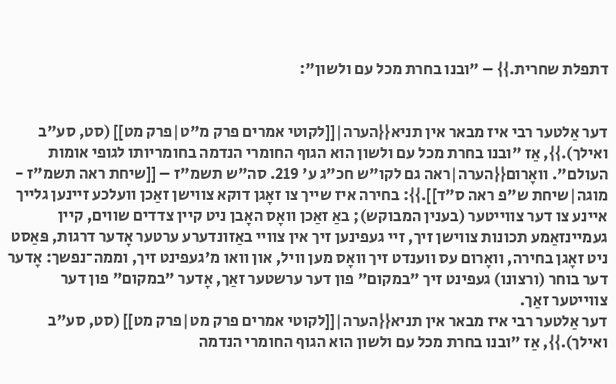דתפלת שחרית.}} – "ובנו בחרת מכל עם ולשון":


דער אַלטער רבי איז מבאר אין תניא{{הערה|[[לקוטי אמרים פרק מ"ט|פרק מט]] (סט, סע"ב ואילך).}}, אַז "ובנו בחרת מכל עם ולשון הוא הגוף החומרי הנדמה בחומריותו לגופי אומות העולם". וואָרום{{הערה|ראה גם לקו"ש חכ"ג ע' 219. סה"ש תשמ"ז – [[שיחת ראה תשמ"ז - מוגה|שיחת ש"פ ראה ס"ד]].}}: בחירה איז שייך צו זאָגן דוקא צווישן זאַכן וועלכע זיינען גלייך איינע צו דער צווייטער (בענין המבוקש); באַ זאַכן וואָס האָבן ניט קיין צדדים שווים, קיין געמיינזאַמע תכונות צווישן זיך, זיי געפינען זיך אין צוויי באַזונדערע ערטער אָדער דרגות, פּאַסט ניט זאָגן בחירה, וואָרום עס ווענדט זיך וואָס מען וויל, און וואו מ'געפינט זיך, וממה־נפשך: אָדער דער בוחר (ורצונו) געפינט זיך "במקום" פון דער ערשטער זאַך, אָדער "במקום" פון דער צווייטער זאַך.
דער אַלטער רבי איז מבאר אין תניא{{הערה|[[לקוטי אמרים פרק מט|פרק מט]] (סט, סע"ב ואילך).}}, אַז "ובנו בחרת מכל עם ולשון הוא הגוף החומרי הנדמה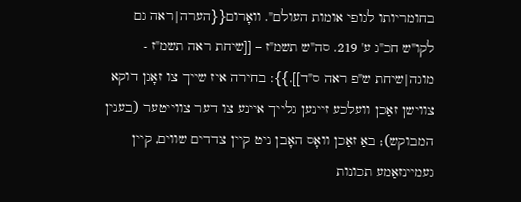בחומריותו לגופי אומות העולם". וואָרום{{הערה|ראה גם לקו"ש חכ"ג ע' 219. סה"ש תשמ"ז – [[שיחת ראה תשמ"ז - מוגה|שיחת ש"פ ראה ס"ד]].}}: בחירה איז שייך צו זאָגן דוקא צווישן זאַכן וועלכע זיינען גלייך איינע צו דער צווייטער (בענין המבוקש); באַ זאַכן וואָס האָבן ניט קיין צדדים שווים, קיין געמיינזאַמע תכונות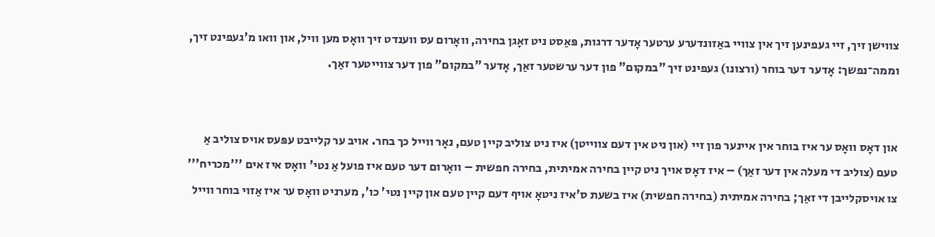צווישן זיך, זיי געפינען זיך אין צוויי באַזונדערע ערטער אָדער דרגות, פּאַסט ניט זאָגן בחירה, וואָרום עס ווענדט זיך וואָס מען וויל, און וואו מ'געפינט זיך, וממה־נפשך: אָדער דער בוחר (ורצונו) געפינט זיך "במקום" פון דער ערשטער זאַך, אָדער "במקום" פון דער צווייטער זאַך.


און דאָס וואָס ער איז בוחר אין איינער פון זיי (און ניט אין דעם צווייטן) איז ניט צוליב קיין טעם, נאָר ווייל כך בחר. אויב ער קלייבט עפּעס אויס צוליב אַ טעם (צוליב די מעלה אין דער זאַך) – איז דאָס אויך ניט קיין בחירה אמיתית, בחירה חפשית – וואָרום דער טעם איז פועל אַ נטי' וואָס איז אים '''מכריח''' צו אויסקלייבן די זאַך; בחירה אמיתית (בחירה חפשית) איז בשעת ס'איז ניטאָ אויף דעם קיין טעם און קיין נטי' כו', מערניט וואָס ער איז אַזוי בוחר ווייל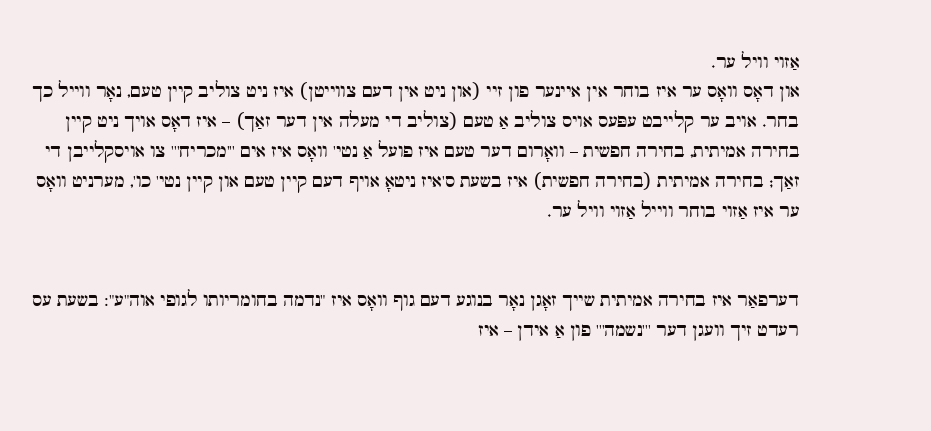אַזוי וויל ער.
און דאָס וואָס ער איז בוחר אין איינער פון זיי (און ניט אין דעם צווייטן) איז ניט צוליב קיין טעם, נאָר ווייל כך בחר. אויב ער קלייבט עפּעס אויס צוליב אַ טעם (צוליב די מעלה אין דער זאַך) – איז דאָס אויך ניט קיין בחירה אמיתית, בחירה חפשית – וואָרום דער טעם איז פועל אַ נטי' וואָס איז אים '''מכריח''' צו אויסקלייבן די זאַך; בחירה אמיתית (בחירה חפשית) איז בשעת ס'איז ניטאָ אויף דעם קיין טעם און קיין נטי' כו', מערניט וואָס ער איז אַזוי בוחר ווייל אַזוי וויל ער.


דערפאַר איז בחירה אמיתית שייך זאָגן נאָר בנוגע דעם גוף וואָס איז "נדמה בחומריותו לגופי אוה"ע": בשעת עס רעדט זיך וועגן דער '''נשמה''' פון אַ אידן – איז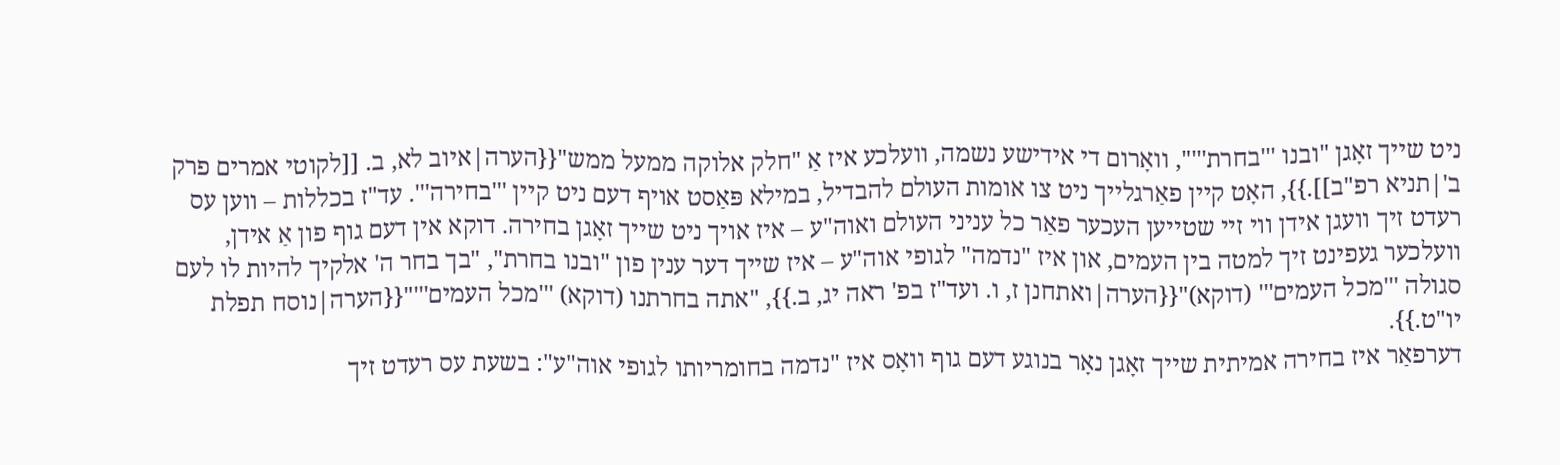ניט שייך זאָגן "ובנו '''בחרת'''", וואָרום די אידישע נשמה, וועלכע איז אַ "חלק אלוקה ממעל ממש"{{הערה|איוב לא, ב. [[לקוטי אמרים פרק ב'|תניא רפ"ב]].}}, האָט קיין פאַרגלייך ניט צו אומות העולם להבדיל, במילא פּאַסט אויף דעם ניט קיין '''בחירה'''. עד"ז בכללות – ווען עס רעדט זיך וועגן אידן ווי זיי שטייען העכער פאַר כל עניני העולם ואוה"ע – איז אויך ניט שייך זאָגן בחירה. דוקא אין דעם גוף פון אַ אידן, וועלכער געפינט זיך למטה בין העמים, און איז "נדמה" לגופי אוה"ע – איז שייך דער ענין פון "ובנו בחרת", "בך בחר ה' אלקיך להיות לו לעם סגולה '''מכל העמים''' (דוקא)"{{הערה|ואתחנן ז, ו. ועד"ז בפ' ראה יג, ב.}}, "אתה בחרתנו (דוקא) '''מכל העמים'''"{{הערה|נוסח תפלת יו"ט.}}.
דערפאַר איז בחירה אמיתית שייך זאָגן נאָר בנוגע דעם גוף וואָס איז "נדמה בחומריותו לגופי אוה"ע": בשעת עס רעדט זיך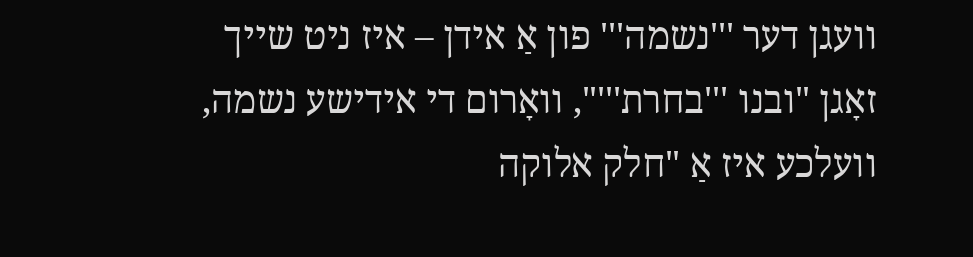וועגן דער '''נשמה''' פון אַ אידן – איז ניט שייך זאָגן "ובנו '''בחרת'''", וואָרום די אידישע נשמה, וועלכע איז אַ "חלק אלוקה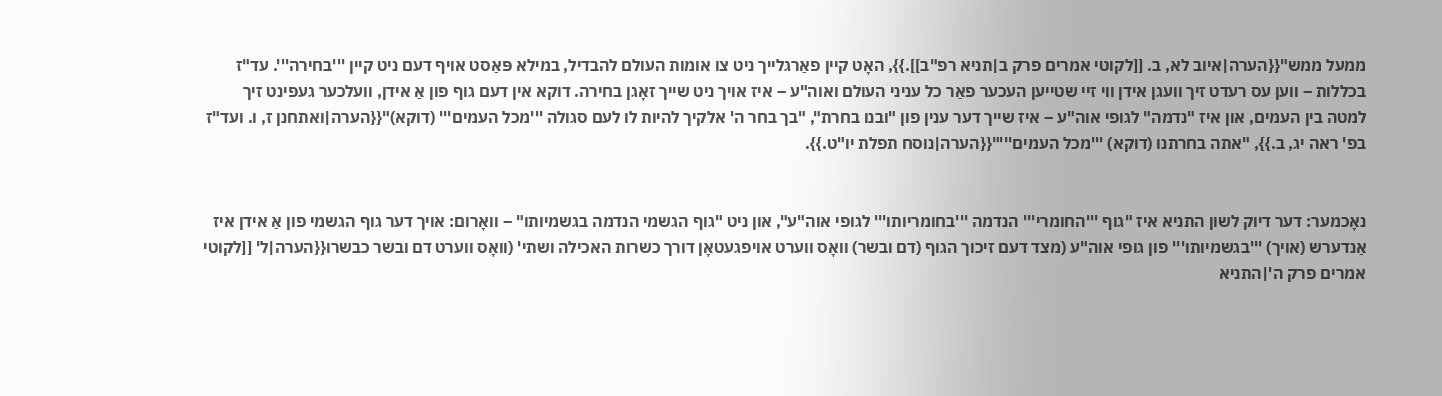ממעל ממש"{{הערה|איוב לא, ב. [[לקוטי אמרים פרק ב|תניא רפ"ב]].}}, האָט קיין פאַרגלייך ניט צו אומות העולם להבדיל, במילא פּאַסט אויף דעם ניט קיין '''בחירה'''. עד"ז בכללות – ווען עס רעדט זיך וועגן אידן ווי זיי שטייען העכער פאַר כל עניני העולם ואוה"ע – איז אויך ניט שייך זאָגן בחירה. דוקא אין דעם גוף פון אַ אידן, וועלכער געפינט זיך למטה בין העמים, און איז "נדמה" לגופי אוה"ע – איז שייך דער ענין פון "ובנו בחרת", "בך בחר ה' אלקיך להיות לו לעם סגולה '''מכל העמים''' (דוקא)"{{הערה|ואתחנן ז, ו. ועד"ז בפ' ראה יג, ב.}}, "אתה בחרתנו (דוקא) '''מכל העמים'''"{{הערה|נוסח תפלת יו"ט.}}.


נאָכמער: דער דיוק לשון התניא איז "גוף '''החומרי''' הנדמה '''בחומריותו''' לגופי אוה"ע", און ניט "גוף הגשמי הנדמה בגשמיותו" – וואָרום: אויך דער גוף הגשמי פון אַ אידן איז אַנדערש (אויך) '''בגשמיותו''' פון גופי אוה"ע (מצד דעם זיכוך הגוף (דם ובשר) וואָס ווערט אויפגעטאָן דורך כשרות האכילה ושתי' (וואָס ווערט דם ובשר כבשרו{{הערה|ל' [[לקוטי אמרים פרק ה'|התניא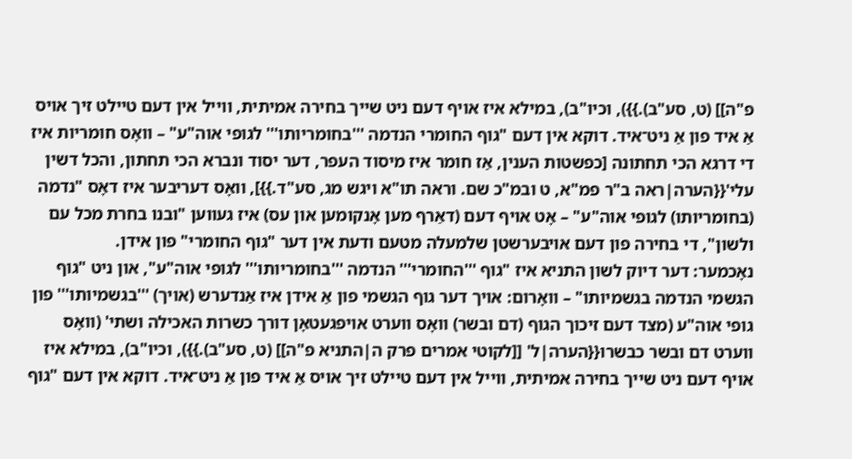פ"ה]] (ט, סע"ב).}}), וכיו"ב), במילא איז אויף דעם ניט שייך בחירה אמיתית, ווייל אין דעם טיילט זיך אויס אַ איד פון אַ ניט־איד. דוקא אין דעם "גוף החומרי הנדמה '''בחומריותו''' לגופי אוה"ע" – וואָס חומריות איז די דרגא הכי תחתונה [כפשטות הענין, אַז חומר איז מיסוד העפר, דער יסוד ונברא הכי תחתון, והכל דשין עלי'{{הערה|ראה ב"ר פמ"א, ט ובמ"כ שם. וראה תו"א ויגש מג, סע"ד.}}], וואָס דעריבער איז דאָס "נדמה (בחומריותו) לגופי אוה"ע" – אָט אויף דעם (דאַרף מען אָנקומען און עס) איז געווען "ובנו בחרת מכל עם ולשון", די בחירה פון דעם אויבערשטן שלמעלה מטעם ודעת אין דער "גוף החומרי" פון אידן.
נאָכמער: דער דיוק לשון התניא איז "גוף '''החומרי''' הנדמה '''בחומריותו''' לגופי אוה"ע", און ניט "גוף הגשמי הנדמה בגשמיותו" – וואָרום: אויך דער גוף הגשמי פון אַ אידן איז אַנדערש (אויך) '''בגשמיותו''' פון גופי אוה"ע (מצד דעם זיכוך הגוף (דם ובשר) וואָס ווערט אויפגעטאָן דורך כשרות האכילה ושתי' (וואָס ווערט דם ובשר כבשרו{{הערה|ל' [[לקוטי אמרים פרק ה|התניא פ"ה]] (ט, סע"ב).}}), וכיו"ב), במילא איז אויף דעם ניט שייך בחירה אמיתית, ווייל אין דעם טיילט זיך אויס אַ איד פון אַ ניט־איד. דוקא אין דעם "גוף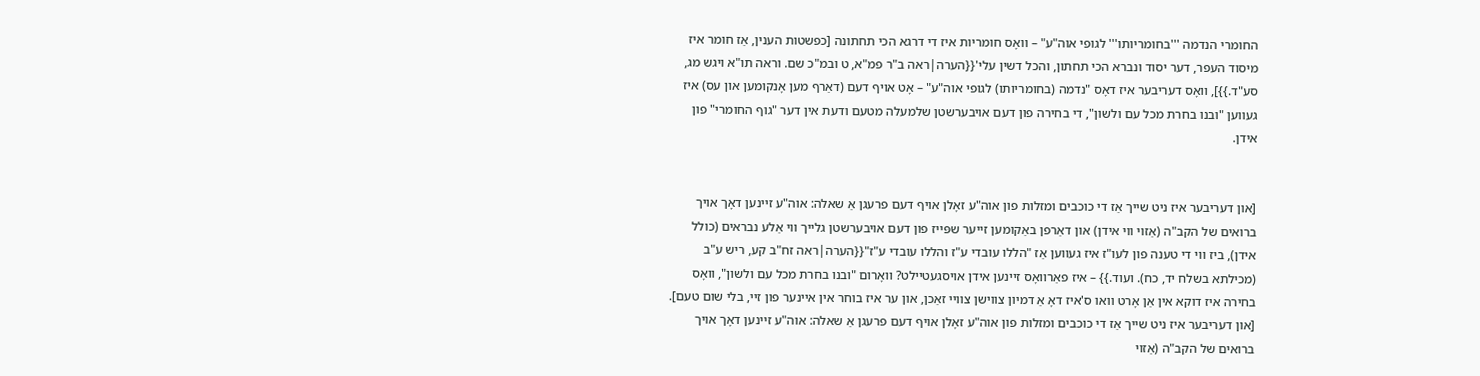החומרי הנדמה '''בחומריותו''' לגופי אוה"ע" – וואָס חומריות איז די דרגא הכי תחתונה [כפשטות הענין, אַז חומר איז מיסוד העפר, דער יסוד ונברא הכי תחתון, והכל דשין עלי'{{הערה|ראה ב"ר פמ"א, ט ובמ"כ שם. וראה תו"א ויגש מג, סע"ד.}}], וואָס דעריבער איז דאָס "נדמה (בחומריותו) לגופי אוה"ע" – אָט אויף דעם (דאַרף מען אָנקומען און עס) איז געווען "ובנו בחרת מכל עם ולשון", די בחירה פון דעם אויבערשטן שלמעלה מטעם ודעת אין דער "גוף החומרי" פון אידן.


[און דעריבער איז ניט שייך אַז די כוכבים ומזלות פון אוה"ע זאָלן אויף דעם פרעגן אַ שאלה: אוה"ע זיינען דאָך אויך ברואים של הקב"ה (אַזוי ווי אידן) און דאַרפן באַקומען זייער שפּייז פון דעם אויבערשטן גלייך ווי אַלע נבראים (כולל אידן), ביז ווי די טענה פון לעו"ז איז געווען אַז "הללו עובדי ע"ז והללו עובדי ע"ז"{{הערה|ראה זח"ב קע, ריש ע"ב (מכילתא בשלח יד, כח). ועוד.}} – איז פאַרוואָס זיינען אידן אויסגעטיילט? וואָרום "ובנו בחרת מכל עם ולשון", וואָס בחירה איז דוקא אין אַן אָרט וואו ס'איז דאָ אַ דמיון צווישן צוויי זאַכן, און ער איז בוחר אין איינער פון זיי, בלי שום טעם].
[און דעריבער איז ניט שייך אַז די כוכבים ומזלות פון אוה"ע זאָלן אויף דעם פרעגן אַ שאלה: אוה"ע זיינען דאָך אויך ברואים של הקב"ה (אַזוי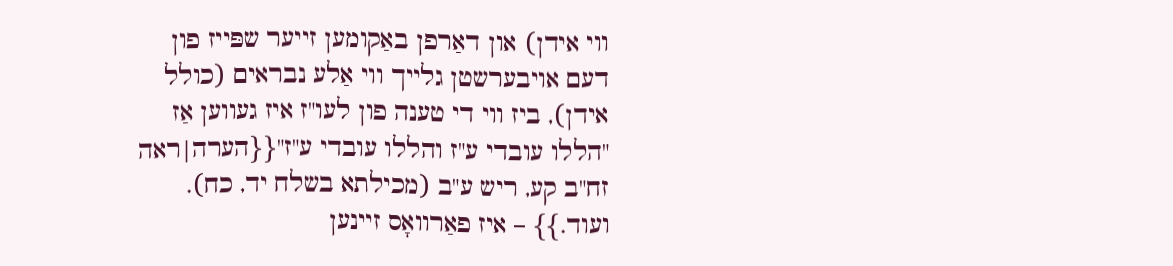ווי אידן) און דאַרפן באַקומען זייער שפּייז פון דעם אויבערשטן גלייך ווי אַלע נבראים (כולל אידן), ביז ווי די טענה פון לעו"ז איז געווען אַז "הללו עובדי ע"ז והללו עובדי ע"ז"{{הערה|ראה זח"ב קע, ריש ע"ב (מכילתא בשלח יד, כח). ועוד.}} – איז פאַרוואָס זיינען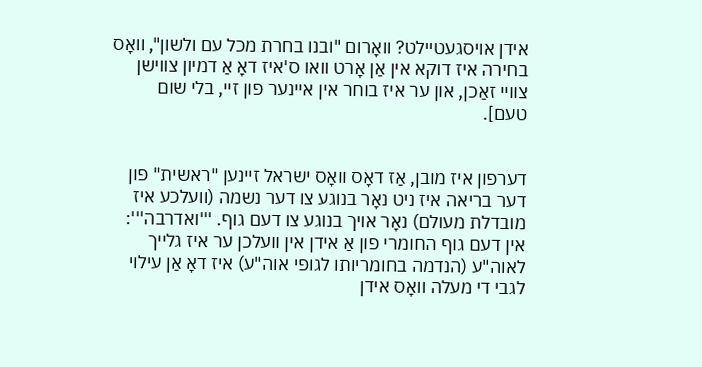אידן אויסגעטיילט? וואָרום "ובנו בחרת מכל עם ולשון", וואָס בחירה איז דוקא אין אַן אָרט וואו ס'איז דאָ אַ דמיון צווישן צוויי זאַכן, און ער איז בוחר אין איינער פון זיי, בלי שום טעם].


דערפון איז מובן, אַז דאָס וואָס ישראל זיינען "ראשית" פון דער בריאה איז ניט נאָר בנוגע צו דער נשמה (וועלכע איז מובדלת מעולם) נאָר אויך בנוגע צו דעם גוף. '''ואדרבה''': אין דעם גוף החומרי פון אַ אידן אין וועלכן ער איז גלייך לאוה"ע (הנדמה בחומריותו לגופי אוה"ע) איז דאָ אַן עילוי לגבי די מעלה וואָס אידן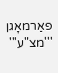פאַרמאָגן '''מצ"ע'''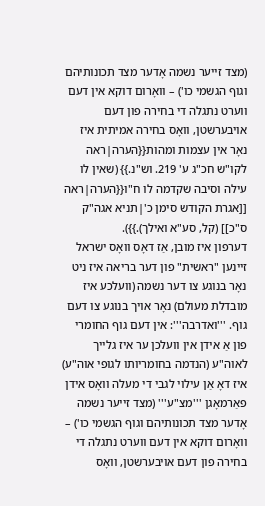(מצד זייער נשמה אָדער מצד תכונותיהם וגוף הגשמי כו') – וואָרום דוקא אין דעם ווערט נתגלה די בחירה פון דעם אויבערשטן, וואָס בחירה אמיתית איז נאָר אין עצמות ומהות{{הערה|ראה לקו"ש חכ"ג ע' 219. וש"נ.}} (שאין לו עילה וסיבה שקדמה לו ח"ו{{הערה|ראה [[אגרת הקודש סימן כ'|תניא אגה"ק ס"כ]] (קל, סע"א ואילך).}}).
דערפון איז מובן, אַז דאָס וואָס ישראל זיינען "ראשית" פון דער בריאה איז ניט נאָר בנוגע צו דער נשמה (וועלכע איז מובדלת מעולם) נאָר אויך בנוגע צו דעם גוף. '''ואדרבה''': אין דעם גוף החומרי פון אַ אידן אין וועלכן ער איז גלייך לאוה"ע (הנדמה בחומריותו לגופי אוה"ע) איז דאָ אַן עילוי לגבי די מעלה וואָס אידן פאַרמאָגן '''מצ"ע''' (מצד זייער נשמה אָדער מצד תכונותיהם וגוף הגשמי כו') – וואָרום דוקא אין דעם ווערט נתגלה די בחירה פון דעם אויבערשטן, וואָס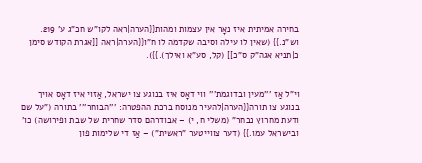בחירה אמיתית איז נאָר אין עצמות ומהות{{הערה|ראה לקו"ש חכ"ג ע' 219. וש"נ.}} (שאין לו עילה וסיבה שקדמה לו ח"ו{{הערה|ראה [[אגרת הקודש סימן כ|תניא אגה"ק ס"כ]] (קל, סע"א ואילך).}}).


וי"ל אַז '''מעין ובדוגמת''' ווי דאָס איז בנוגע צו ישראל, אַזוי איז דאָס אויך בנוגע צו תורה{{הערה|להעיר מנוסח ברכת ההפטרה: '''הבוחר''' בתורה ("על שם ודעת מחרוץ נבחר" (משלי ח, י) – אבודרהם סדר שחרית של שבת ופירושה) כו' ובישראל עמו.}} (דער צווייטער "ראשית") – אַז די שלימות פון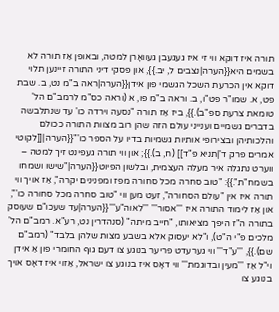תורה איז דוקא ווי זי איז געגעבן געוואָרן למטה, ובאופן אַז תורה לא בשמים היא{{הערה|נצבים ל, יב.}}, און פסקי דיני התורה זיינען תלוי דוקא אין הכרעת השכל הגשמי פון אידן{{הערה|ראה ב"מ נט, ב. שבת פט, א. שמו"ר פט"ו, ב. וראה ב"מ פו, א (וראה כס"מ לרמב"ם הל' טומאת צרעת ספ"ב).}}, ביז אַז תורה "נסעה וירדה כו' עד שנתלבשה בדברים גשמיים וענייני עולם הזה שהן רוב מצוות התורה ככולם והלכותיהן ובצירופי אותיות גשמיות בדיו על הספר כו'"{{הערה|[[לקוטי אמרים פרק ד'|תניא פ"ד]] (ח, ב).}}; און ווי תורה געפינט זיך למטה – ווערט נתגלה איר מעלה העצמית, ובלשון הפיוט{{הערה|"שישו ושמחו בשמח"ת".}}: "טוב סחרה מכל סחורה מפז ומפנינים יקרה", אַז אויך ווי תורה איז אין "עולם הסחורה", זעט מען ווי "טוב סחרה מכל סחורה כו'", און אַז לימוד התורה איז '''אסור''' '''לאוה"ע'''{{הערה|עד שעכו"ם שעוסק בתורה ה"ז היפך מציאותו, "חייב מיתה" (סנהדרין נט, רע"א. רמב"ם הל' מלכים פ"י ה"ט), ו"לא יעסוק אלא בשבע מצות שלהן בלבד" (רמב"ם שם).}}, '''ע"ד''' ווי גערעדט פריער בנוגע צו דעם גוף החומרי פון אַ אידן
וי"ל אַז '''מעין ובדוגמת''' ווי דאָס איז בנוגע צו ישראל, אַזוי איז דאָס אויך בנוגע צו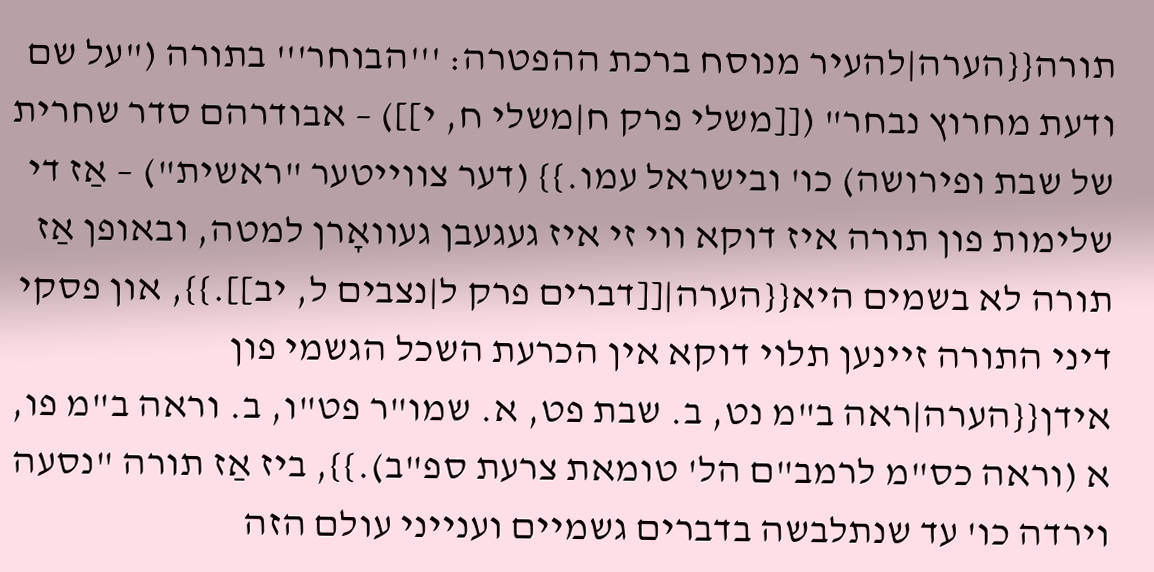תורה{{הערה|להעיר מנוסח ברכת ההפטרה: '''הבוחר''' בתורה ("על שם ודעת מחרוץ נבחר" ([[משלי פרק ח|משלי ח, י]]) – אבודרהם סדר שחרית של שבת ופירושה) כו' ובישראל עמו.}} (דער צווייטער "ראשית") – אַז די שלימות פון תורה איז דוקא ווי זי איז געגעבן געוואָרן למטה, ובאופן אַז תורה לא בשמים היא{{הערה|[[דברים פרק ל|נצבים ל, יב]].}}, און פסקי דיני התורה זיינען תלוי דוקא אין הכרעת השכל הגשמי פון אידן{{הערה|ראה ב"מ נט, ב. שבת פט, א. שמו"ר פט"ו, ב. וראה ב"מ פו, א (וראה כס"מ לרמב"ם הל' טומאת צרעת ספ"ב).}}, ביז אַז תורה "נסעה וירדה כו' עד שנתלבשה בדברים גשמיים וענייני עולם הזה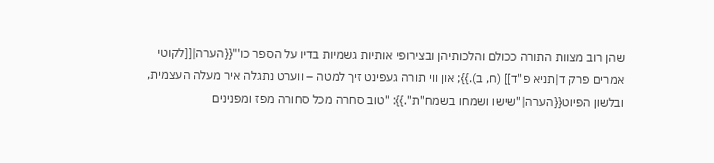שהן רוב מצוות התורה ככולם והלכותיהן ובצירופי אותיות גשמיות בדיו על הספר כו'"{{הערה|[[לקוטי אמרים פרק ד|תניא פ"ד]] (ח, ב).}}; און ווי תורה געפינט זיך למטה – ווערט נתגלה איר מעלה העצמית, ובלשון הפיוט{{הערה|"שישו ושמחו בשמח"ת".}}: "טוב סחרה מכל סחורה מפז ומפנינים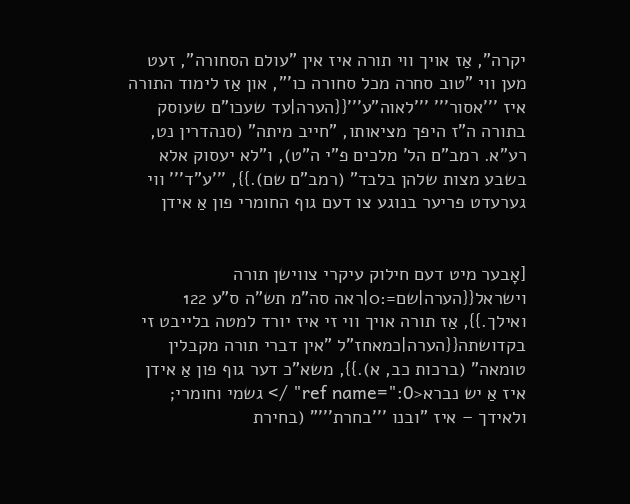יקרה", אַז אויך ווי תורה איז אין "עולם הסחורה", זעט מען ווי "טוב סחרה מכל סחורה כו'", און אַז לימוד התורה איז '''אסור''' '''לאוה"ע'''{{הערה|עד שעכו"ם שעוסק בתורה ה"ז היפך מציאותו, "חייב מיתה" (סנהדרין נט, רע"א. רמב"ם הל' מלכים פ"י ה"ט), ו"לא יעסוק אלא בשבע מצות שלהן בלבד" (רמב"ם שם).}}, '''ע"ד''' ווי גערעדט פריער בנוגע צו דעם גוף החומרי פון אַ אידן


[אָבער מיט דעם חילוק עיקרי צווישן תורה וישראל{{הערה|שם=:0|ראה סה"מ תש"ה ס"ע 122 ואילך.}}, אַז תורה אויך ווי זי איז יורד למטה בלייבט זי בקדושתה{{הערה|כמאחז"ל "אין דברי תורה מקבלין טומאה" (ברכות כב, א).}}, משא"כ דער גוף פון אַ אידן איז אַ יש נברא<ref name=":0" /> גשמי וחומרי; ולאידך – איז "ובנו '''בחרת'''" (בחירת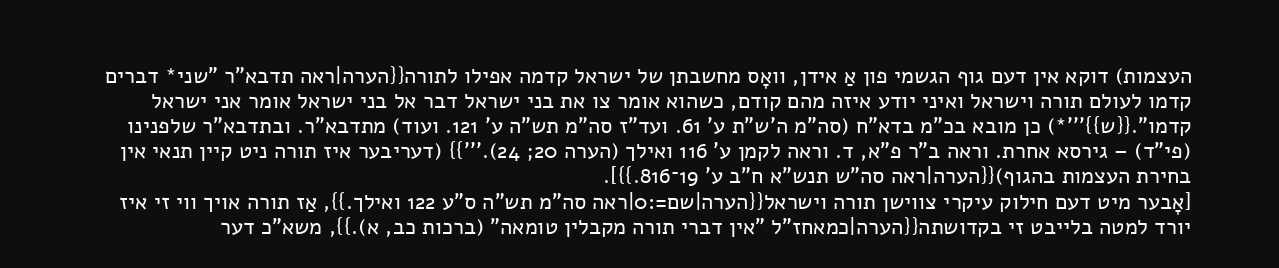העצמות) דוקא אין דעם גוף הגשמי פון אַ אידן, וואָס מחשבתן של ישראל קדמה אפילו לתורה{{הערה|ראה תדבא"ר "שני* דברים קדמו לעולם תורה וישראל ואיני יודע איזה מהם קודם, כשהוא אומר צו את בני ישראל דבר אל בני ישראל אומר אני ישראל קדמו".{{ש}}'''*) כן מובא בכ"מ בדא"ח (סה"מ ה'ש"ת ע' 61. ועד"ז סה"מ תש"ה ע' 121. ועוד) מתדבא"ר. ובתדבא"ר שלפנינו (פי"ד) – גירסא אחרת. וראה ב"ר פ"א, ד. וראה לקמן ע' 116 ואילך (הערה 20; 24).'''}} (דעריבער איז תורה ניט קיין תנאי אין בחירת העצמות בהגוף){{הערה|ראה סה"ש תנש"א ח"ב ע' 19־816.}}].
[אָבער מיט דעם חילוק עיקרי צווישן תורה וישראל{{הערה|שם=:0|ראה סה"מ תש"ה ס"ע 122 ואילך.}}, אַז תורה אויך ווי זי איז יורד למטה בלייבט זי בקדושתה{{הערה|כמאחז"ל "אין דברי תורה מקבלין טומאה" (ברכות כב, א).}}, משא"כ דער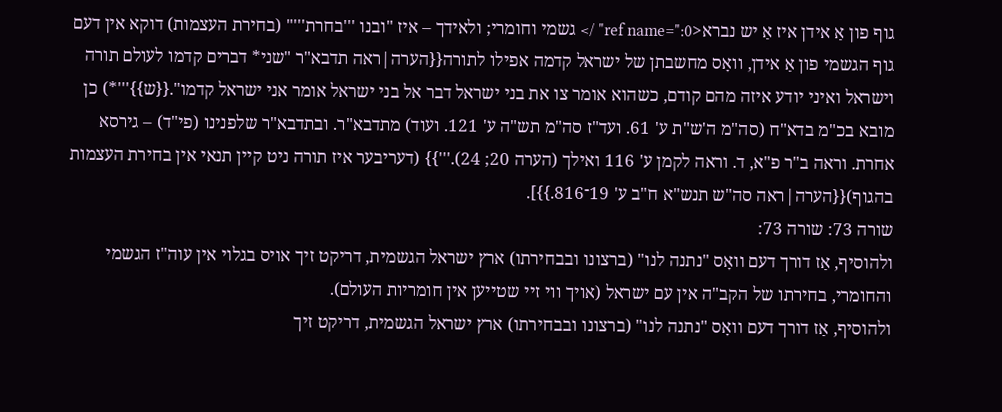גוף פון אַ אידן איז אַ יש נברא<ref name=":0" /> גשמי וחומרי; ולאידך – איז "ובנו '''בחרת'''" (בחירת העצמות) דוקא אין דעם גוף הגשמי פון אַ אידן, וואָס מחשבתן של ישראל קדמה אפילו לתורה{{הערה|ראה תדבא"ר "שני* דברים קדמו לעולם תורה וישראל ואיני יודע איזה מהם קודם, כשהוא אומר צו את בני ישראל דבר אל בני ישראל אומר אני ישראל קדמו".{{ש}}'''*) כן מובא בכ"מ בדא"ח (סה"מ ה'ש"ת ע' 61. ועד"ז סה"מ תש"ה ע' 121. ועוד) מתדבא"ר. ובתדבא"ר שלפנינו (פי"ד) – גירסא אחרת. וראה ב"ר פ"א, ד. וראה לקמן ע' 116 ואילך (הערה 20; 24).'''}} (דעריבער איז תורה ניט קיין תנאי אין בחירת העצמות בהגוף){{הערה|ראה סה"ש תנש"א ח"ב ע' 19־816.}}].
שורה 73: שורה 73:
ולהוסיף, אַז דורך דעם וואָס "נתנה לנו" (ברצונו ובבחירתו) ארץ ישראל הגשמית, דריקט זיך אויס בגלוי אין עוה"ז הגשמי והחומרי, בחירתו של הקב"ה אין עם ישראל (אויך ווי זיי שטייען אין חומריות העולם).
ולהוסיף, אַז דורך דעם וואָס "נתנה לנו" (ברצונו ובבחירתו) ארץ ישראל הגשמית, דריקט זיך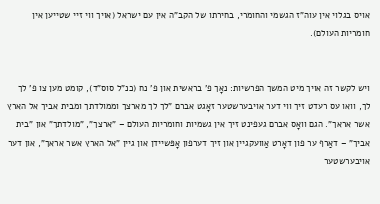אויס בגלוי אין עוה"ז הגשמי והחומרי, בחירתו של הקב"ה אין עם ישראל (אויך ווי זיי שטייען אין חומריות העולם).


ויש לקשר זה אויך מיט המשך הפרשיות: נאָך פ' בראשית און פ' נח (כנ"ל סוס"ד), קומט מען צו פ' לך לך, וואו עס רעדט זיך ווי דער אויבערשטער זאָגט אברם "לך לך מארצך וממולדתך ומבית אביך אל הארץ אשר אראך". הגם וואָס אברם געפינט זיך אין גשמיות וחומריות העולם – "ארצך", "מולדתך" און "בית אביך" – דאַרף ער פון דאָרט אַוועקגיין און זיך דערפון אָפּשיידן און גיין "אל הארץ אשר אראך", און דער אויבערשטער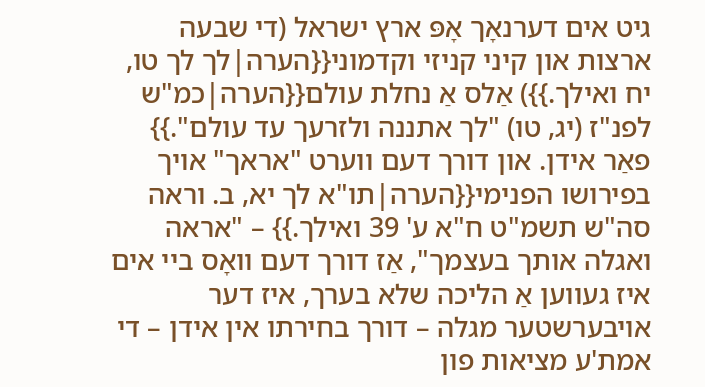גיט אים דערנאָך אָפּ ארץ ישראל (די שבעה ארצות און קיני קניזי וקדמוני{{הערה|לך לך טו, יח ואילך.}}) אַלס אַ נחלת עולם{{הערה|כמ"ש לפנ"ז (יג, טו) "לך אתננה ולזרעך עד עולם".}} פאַר אידן. און דורך דעם ווערט "אראך" אויך בפירושו הפנימי{{הערה|תו"א לך יא, ב. וראה סה"ש תשמ"ט ח"א ע' 39 ואילך.}} – "אראה ואגלה אותך בעצמך", אַז דורך דעם וואָס ביי אים איז געווען אַ הליכה שלא בערך, איז דער אויבערשטער מגלה – דורך בחירתו אין אידן – די אמת'ע מציאות פון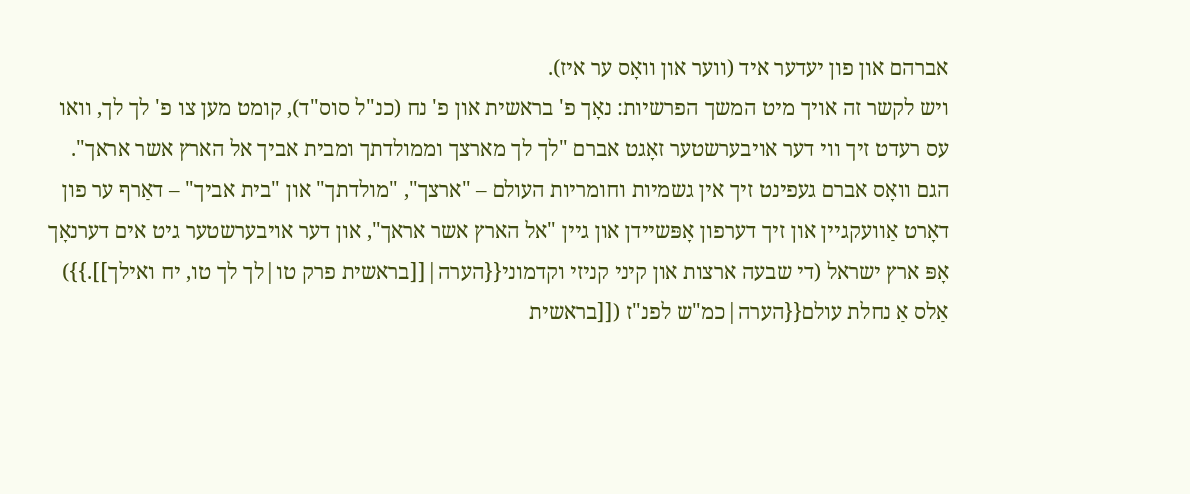אברהם און פון יעדער איד (ווער און וואָס ער איז).
ויש לקשר זה אויך מיט המשך הפרשיות: נאָך פ' בראשית און פ' נח (כנ"ל סוס"ד), קומט מען צו פ' לך לך, וואו עס רעדט זיך ווי דער אויבערשטער זאָגט אברם "לך לך מארצך וממולדתך ומבית אביך אל הארץ אשר אראך". הגם וואָס אברם געפינט זיך אין גשמיות וחומריות העולם – "ארצך", "מולדתך" און "בית אביך" – דאַרף ער פון דאָרט אַוועקגיין און זיך דערפון אָפּשיידן און גיין "אל הארץ אשר אראך", און דער אויבערשטער גיט אים דערנאָך אָפּ ארץ ישראל (די שבעה ארצות און קיני קניזי וקדמוני{{הערה|[[בראשית פרק טו|לך לך טו, יח ואילך]].}}) אַלס אַ נחלת עולם{{הערה|כמ"ש לפנ"ז ([[בראשית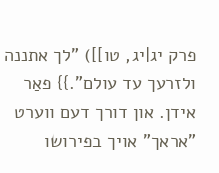פרק יג|יג, טו]]) "לך אתננה ולזרעך עד עולם".}} פאַר אידן. און דורך דעם ווערט "אראך" אויך בפירושו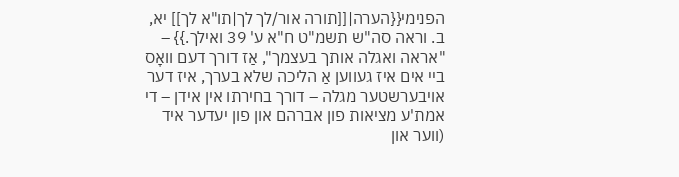הפנימי{{הערה|[[תורה אור/לך לך|תו"א לך]] יא, ב. וראה סה"ש תשמ"ט ח"א ע' 39 ואילך.}} – "אראה ואגלה אותך בעצמך", אַז דורך דעם וואָס ביי אים איז געווען אַ הליכה שלא בערך, איז דער אויבערשטער מגלה – דורך בחירתו אין אידן – די אמת'ע מציאות פון אברהם און פון יעדער איד (ווער און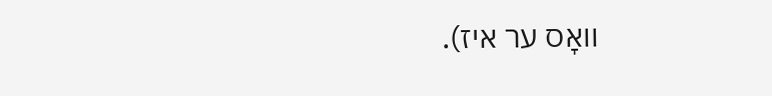וואָס ער איז).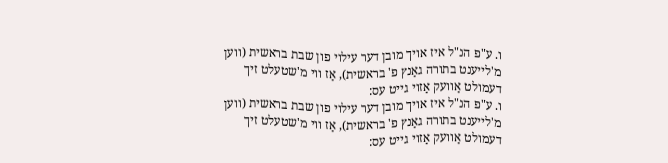ו. ע"פ הנ"ל איז אויך מובן דער עילוי פון שבת בראשית (ווען מ'לייענט בתורה גאַנץ פ' בראשית), אַז ווי מ'שטעלט זיך דעמולט אַוועק אַזוי גייט עס:
ו. ע"פ הנ"ל איז אויך מובן דער עילוי פון שבת בראשית (ווען מ'לייענט בתורה גאַנץ פ' בראשית), אַז ווי מ'שטעלט זיך דעמולט אַוועק אַזוי גייט עס: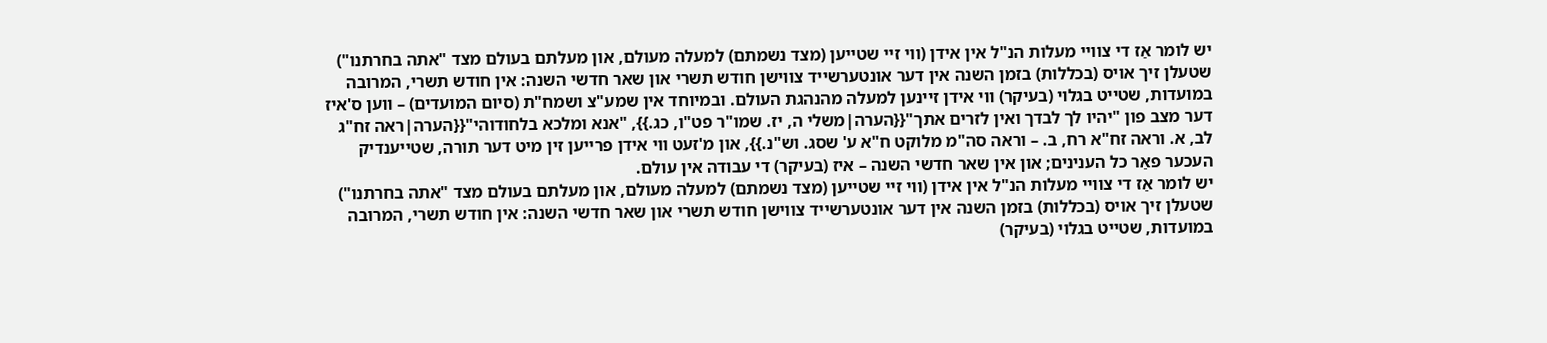יש לומר אַז די צוויי מעלות הנ"ל אין אידן (ווי זיי שטייען (מצד נשמתם) למעלה מעולם, און מעלתם בעולם מצד "אתה בחרתנו") שטעלן זיך אויס (בכללות) בזמן השנה אין דער אונטערשייד צווישן חודש תשרי און שאר חדשי השנה: אין חודש תשרי, המרובה במועדות, שטייט בגלוי (בעיקר) ווי אידן זיינען למעלה מהנהגת העולם. ובמיוחד אין שמע"צ ושמח"ת (סיום המועדים) – ווען ס'איז דער מצב פון "יהיו לך לבדך ואין לזרים אתך"{{הערה|משלי ה, יז. שמו"ר פט"ו, כג.}}, "אנא ומלכא בלחודוהי"{{הערה|ראה זח"ג לב, א. וראה זח"א רח, ב. – וראה סה"מ מלוקט ח"א ע' שסג. וש"נ.}}, און מ'זעט ווי אידן פרייען זין מיט דער תורה, שטייענדיק העכער פאַר כל הענינים; און אין שאר חדשי השנה – איז (בעיקר) די עבודה אין עולם.
יש לומר אַז די צוויי מעלות הנ"ל אין אידן (ווי זיי שטייען (מצד נשמתם) למעלה מעולם, און מעלתם בעולם מצד "אתה בחרתנו") שטעלן זיך אויס (בכללות) בזמן השנה אין דער אונטערשייד צווישן חודש תשרי און שאר חדשי השנה: אין חודש תשרי, המרובה במועדות, שטייט בגלוי (בעיקר)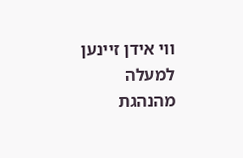ווי אידן זיינען למעלה מהנהגת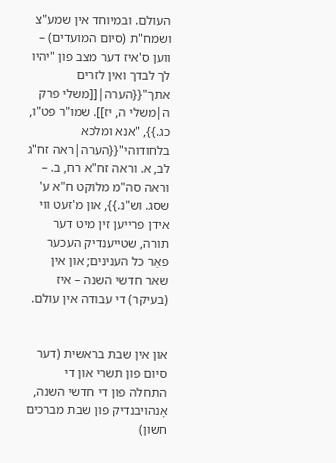העולם. ובמיוחד אין שמע"צ ושמח"ת (סיום המועדים) – ווען ס'איז דער מצב פון "יהיו לך לבדך ואין לזרים אתך"{{הערה|[[משלי פרק ה|משלי ה, יז]]. שמו"ר פט"ו, כג.}}, "אנא ומלכא בלחודוהי"{{הערה|ראה זח"ג לב, א. וראה זח"א רח, ב. – וראה סה"מ מלוקט ח"א ע' שסג. וש"נ.}}, און מ'זעט ווי אידן פרייען זין מיט דער תורה, שטייענדיק העכער פאַר כל הענינים; און אין שאר חדשי השנה – איז (בעיקר) די עבודה אין עולם.


און אין שבת בראשית (דער סיום פון תשרי און די התחלה פון די חדשי השנה, אָנהויבנדיק פון שבת מברכים חשון)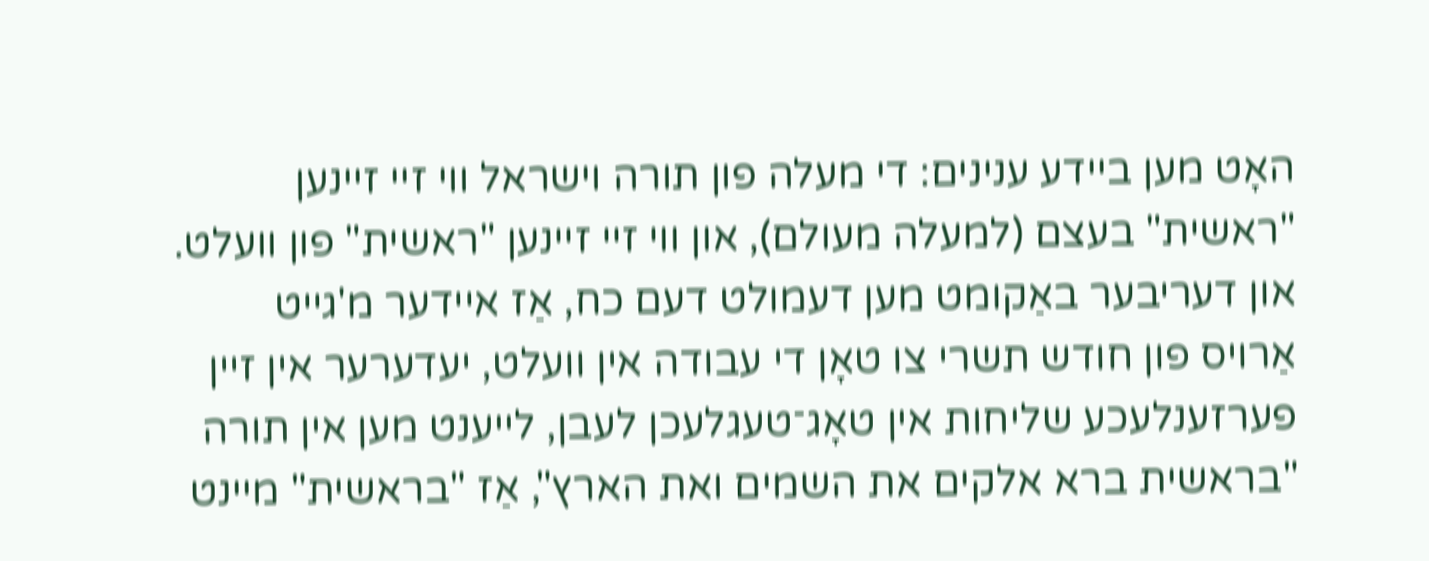האָט מען ביידע ענינים: די מעלה פון תורה וישראל ווי זיי זיינען "ראשית" בעצם (למעלה מעולם), און ווי זיי זיינען "ראשית" פון וועלט. און דעריבער באַקומט מען דעמולט דעם כח, אַז איידער מ'גייט אַרויס פון חודש תשרי צו טאָן די עבודה אין וועלט, יעדערער אין זיין פערזענלעכע שליחות אין טאָג־טעגלעכן לעבן, לייענט מען אין תורה "בראשית ברא אלקים את השמים ואת הארץ", אַז "בראשית" מיינט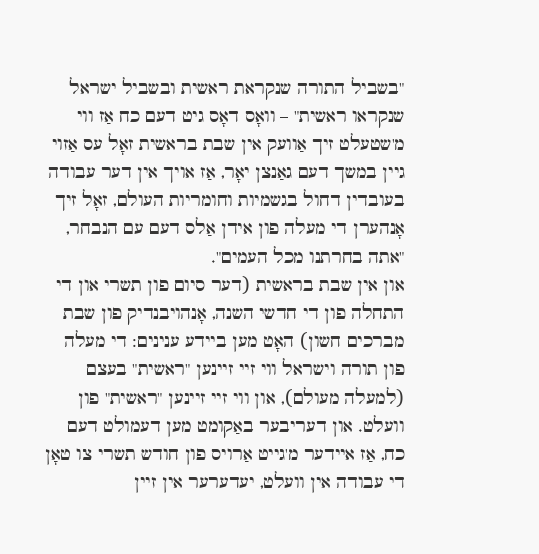"בשביל התורה שנקראת ראשית ובשביל ישראל שנקראו ראשית" – וואָס דאָס גיט דעם כח אַז ווי מ'שטעלט זיך אַוועק אין שבת בראשית זאָל עס אַזוי גיין במשך דעם גאַנצן יאָר, אַז אויך אין דער עבודה בעובדין דחול בגשמיות וחומריות העולם, זאָל זיך אָנהערן די מעלה פון אידן אַלס דעם עם הנבחר, "אתה בחרתנו מכל העמים".
און אין שבת בראשית (דער סיום פון תשרי און די התחלה פון די חדשי השנה, אָנהויבנדיק פון שבת מברכים חשון) האָט מען ביידע ענינים: די מעלה פון תורה וישראל ווי זיי זיינען "ראשית" בעצם (למעלה מעולם), און ווי זיי זיינען "ראשית" פון וועלט. און דעריבער באַקומט מען דעמולט דעם כח, אַז איידער מ'גייט אַרויס פון חודש תשרי צו טאָן די עבודה אין וועלט, יעדערער אין זיין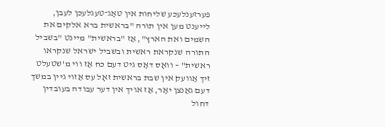פערזענלעכע שליחות אין טאָג־טעגלעכן לעבן, לייענט מען אין תורה "בראשית ברא אלקים את השמים ואת הארץ", אַז "בראשית" מיינט "בשביל התורה שנקראת ראשית ובשביל ישראל שנקראו ראשית" – וואָס דאָס גיט דעם כח אַז ווי מ'שטעלט זיך אַוועק אין שבת בראשית זאָל עס אַזוי גיין במשך דעם גאַנצן יאָר, אַז אויך אין דער עבודה בעובדין דחול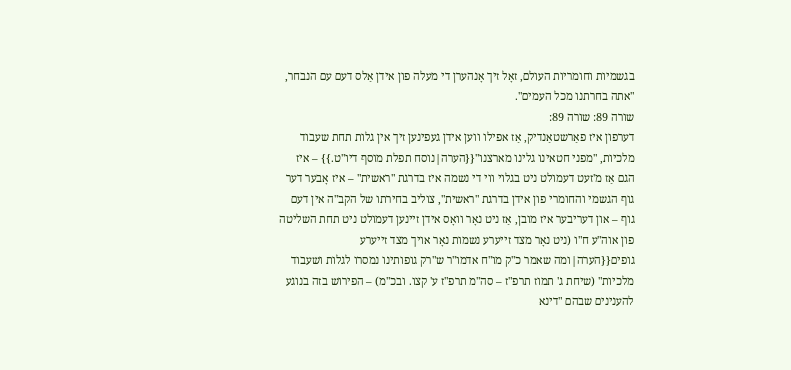בגשמיות וחומריות העולם, זאָל זיך אָנהערן די מעלה פון אידן אַלס דעם עם הנבחר, "אתה בחרתנו מכל העמים".
שורה 89: שורה 89:
דערפון איז פאַרשטאַנדיק, אַז אפילו ווען אידן געפינען זיך אין גלות תחת שעבוד מלכיות, "מפני חטאינו גלינו מארצנו"{{הערה|נוסח תפלת מוסף דיו"ט.}} – איז הגם אַז מ'זעט דעמולט ניט בגלוי ווי די נשמה איז בדרגת "ראשית" – איז אָבער דער גוף הגשמי והחומרי פון אידן בדרגת "ראשית", צוליב בחירתו של הקב"ה אין דעם גוף – און דעריבער איז מובן, אַז ניט נאָר וואָס אידן זיינען דעמולט ניט תחת השליטה פון אוה"ע ח"ו (ניט נאָר מצד זייערע נשמות נאָר אויך מצד זייערע גופים{{הערה|ומה שאמר כ"ק מו"ח אדמו"ר ש"רק גופותינו נמסרו לגלות ושעבוד מלכיות" (שיחת ג' תמוז תרפ"ז – סה"מ תרפ"ז ע' קצו. ובכ"מ) – הפירוש בזה בנוגע להענינים שבהם "דינא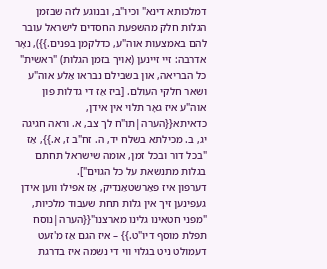דמלכותא דינא" וכיו"ב, ובנוגע לזה שבזמן הגלות חלק מהשפעת החסדים לישראל עובר להם באמצעות אוה"ע, כדלקמן בפנים.}}), נאָר אדרבה: זיי זיינען (אויך בזמן הגלות) "ראשית" כל הבריאה, און בשבילם נבראו אַלע אוה"ע ושאר חלקי העולם. [ביז אַז די גדלות פון אוה"ע איז גאָר תלוי אין אידן, כדאיתא{{הערה|תו"ח לך צב, א. וראה חגיגה יג, ב. מכילתא בשלח יד, ה. זח"ב ז, א.}}, אַז "בכל דור ובכל זמן, אומה שישראל תחתם בגלות מתנשאת על כל הגוים"].
דערפון איז פאַרשטאַנדיק, אַז אפילו ווען אידן געפינען זיך אין גלות תחת שעבוד מלכיות, "מפני חטאינו גלינו מארצנו"{{הערה|נוסח תפלת מוסף דיו"ט.}} – איז הגם אַז מ'זעט דעמולט ניט בגלוי ווי די נשמה איז בדרגת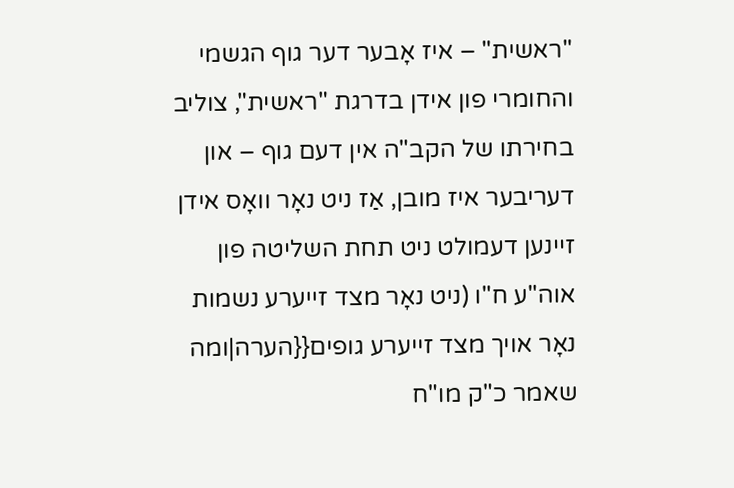"ראשית" – איז אָבער דער גוף הגשמי והחומרי פון אידן בדרגת "ראשית", צוליב בחירתו של הקב"ה אין דעם גוף – און דעריבער איז מובן, אַז ניט נאָר וואָס אידן זיינען דעמולט ניט תחת השליטה פון אוה"ע ח"ו (ניט נאָר מצד זייערע נשמות נאָר אויך מצד זייערע גופים{{הערה|ומה שאמר כ"ק מו"ח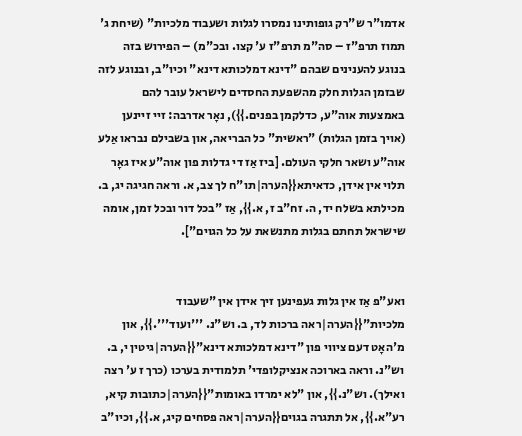אדמו"ר ש"רק גופותינו נמסרו לגלות ושעבוד מלכיות" (שיחת ג' תמוז תרפ"ז – סה"מ תרפ"ז ע' קצו. ובכ"מ) – הפירוש בזה בנוגע להענינים שבהם "דינא דמלכותא דינא" וכיו"ב, ובנוגע לזה שבזמן הגלות חלק מהשפעת החסדים לישראל עובר להם באמצעות אוה"ע, כדלקמן בפנים.}}), נאָר אדרבה: זיי זיינען (אויך בזמן הגלות) "ראשית" כל הבריאה, און בשבילם נבראו אַלע אוה"ע ושאר חלקי העולם. [ביז אַז די גדלות פון אוה"ע איז גאָר תלוי אין אידן, כדאיתא{{הערה|תו"ח לך צב, א. וראה חגיגה יג, ב. מכילתא בשלח יד, ה. זח"ב ז, א.}}, אַז "בכל דור ובכל זמן, אומה שישראל תחתם בגלות מתנשאת על כל הגוים"].


ואע"פ אַז אין גלות געפינען זיך אידן אין "שעבוד מלכיות"{{הערה|ראה ברכות לד, ב. וש"נ. '''ועוד'''.}}, און מ'האָט דעם ציווי פון "דינא דמלכותא דינא"{{הערה|גיטין י, ב. וש"נ. וראה בארוכה אנציקלופדי' תלמודית בערכו (כרך ז ע' רצה ואילך). וש"נ.}}, און "לא ימרדו באומות"{{הערה|כתובות קיא, רע"א.}}, אל תתגרה בגוים{{הערה|ראה פסחים קיג, א.}}, וכיו"ב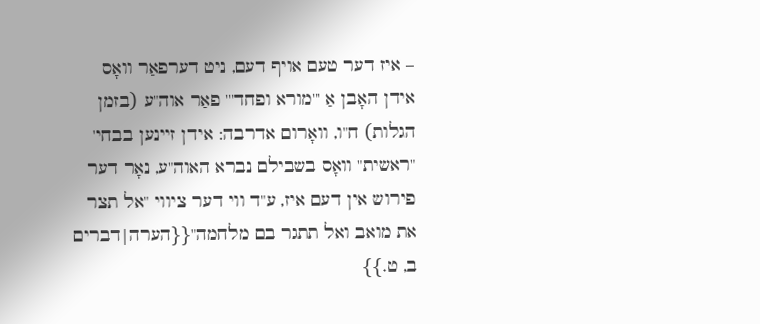– איז דער טעם אויף דעם, ניט דערפאַר וואָס אידן האָבן אַ '''מורא ופחד''' פאַר אוה"ע (בזמן הגלות) ח"ו, וואָרום אדרבה: אידן זיינען בבחי' "ראשית" וואָס בשבילם נברא האוה"ע, נאָר דער פירוש אין דעם איז, ע"ד ווי דער ציווי "אל תצר את מואב ואל תתגר בם מלחמה"{{הערה|דברים ב, ט.}}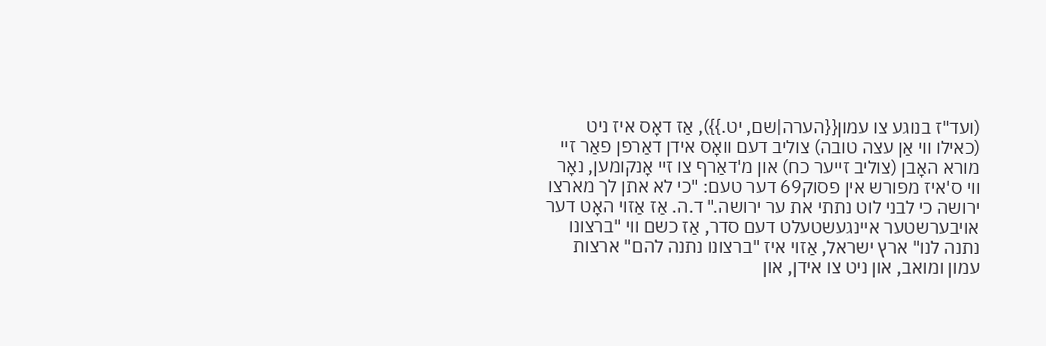(ועד"ז בנוגע צו עמון{{הערה|שם, יט.}}), אַז דאָס איז ניט (כאילו ווי אַן עצה טובה) צוליב דעם וואָס אידן דאַרפן פאַר זיי מורא האָבן (צוליב זייער כח) און מ'דאַרף צו זיי אָנקומען, נאָר ווי ס'איז מפורש אין פסוק69 דער טעם: "כי לא אתן לך מארצו ירושה כי לבני לוט נתתי את ער ירושה." ד.ה. אַז אַזוי האָט דער אויבערשטער איינגעשטעלט דעם סדר, אַז כשם ווי "ברצונו נתנה לנו" ארץ ישראל, אַזוי איז "ברצונו נתנה להם" ארצות עמון ומואב, און ניט צו אידן, און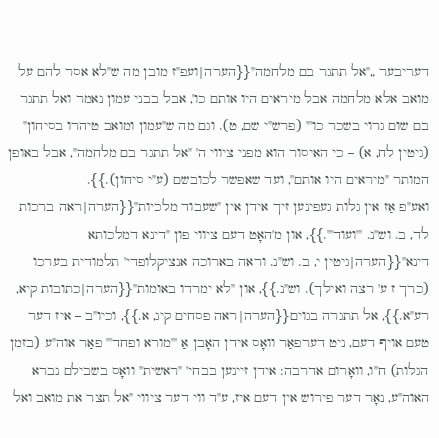דעריבער „"אל תתגר בם מלחמה"{{הערה|ועפ"ז מובן מה ש"לא אסר להם על מואב אלא מלחמה אבל מיראים היו אותם כו', אבל בבני עמון נאמר ואל תתגר בם שום גרוי בשכר כו'" (פרש"י שם, ט). וגם מה ש"עמון ומואב טיהרו בסיחון" (גיטין לח, א) – כי האיסור הוא מפני ציווי ה' "אל תתגר בם מלחמה", אבל באופן המותר "מיראים היו אותם", ועד שאפשר לכובשם (ע"י סיחון).}}.
ואע"פ אַז אין גלות געפינען זיך אידן אין "שעבוד מלכיות"{{הערה|ראה ברכות לד, ב. וש"נ. '''ועוד'''.}}, און מ'האָט דעם ציווי פון "דינא דמלכותא דינא"{{הערה|גיטין י, ב. וש"נ. וראה בארוכה אנציקלופדי' תלמודית בערכו (כרך ז ע' רצה ואילך). וש"נ.}}, און "לא ימרדו באומות"{{הערה|כתובות קיא, רע"א.}}, אל תתגרה בגוים{{הערה|ראה פסחים קיג, א.}}, וכיו"ב – איז דער טעם אויף דעם, ניט דערפאַר וואָס אידן האָבן אַ '''מורא ופחד''' פאַר אוה"ע (בזמן הגלות) ח"ו, וואָרום אדרבה: אידן זיינען בבחי' "ראשית" וואָס בשבילם נברא האוה"ע, נאָר דער פירוש אין דעם איז, ע"ד ווי דער ציווי "אל תצר את מואב ואל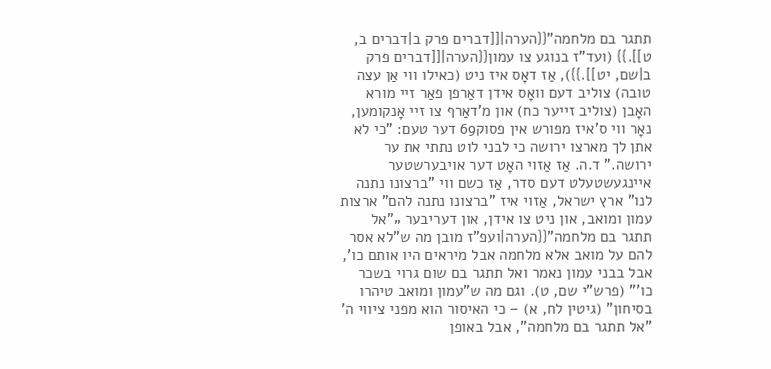תתגר בם מלחמה"{{הערה|[[דברים פרק ב|דברים ב, ט]].}} (ועד"ז בנוגע צו עמון{{הערה|[[דברים פרק ב|שם, יט]].}}), אַז דאָס איז ניט (כאילו ווי אַן עצה טובה) צוליב דעם וואָס אידן דאַרפן פאַר זיי מורא האָבן (צוליב זייער כח) און מ'דאַרף צו זיי אָנקומען, נאָר ווי ס'איז מפורש אין פסוק69 דער טעם: "כי לא אתן לך מארצו ירושה כי לבני לוט נתתי את ער ירושה." ד.ה. אַז אַזוי האָט דער אויבערשטער איינגעשטעלט דעם סדר, אַז כשם ווי "ברצונו נתנה לנו" ארץ ישראל, אַזוי איז "ברצונו נתנה להם" ארצות עמון ומואב, און ניט צו אידן, און דעריבער „"אל תתגר בם מלחמה"{{הערה|ועפ"ז מובן מה ש"לא אסר להם על מואב אלא מלחמה אבל מיראים היו אותם כו', אבל בבני עמון נאמר ואל תתגר בם שום גרוי בשכר כו'" (פרש"י שם, ט). וגם מה ש"עמון ומואב טיהרו בסיחון" (גיטין לח, א) – כי האיסור הוא מפני ציווי ה' "אל תתגר בם מלחמה", אבל באופן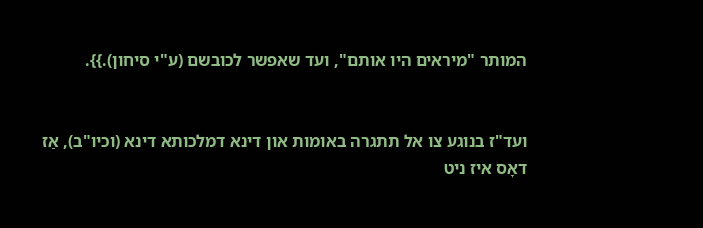המותר "מיראים היו אותם", ועד שאפשר לכובשם (ע"י סיחון).}}.


ועד"ז בנוגע צו אל תתגרה באומות און דינא דמלכותא דינא (וכיו"ב), אַז דאָס איז ניט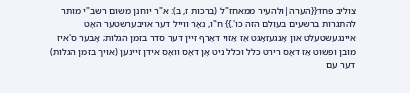צוליב פחד{{הערה|ולהעיר ממאחז"ל (ברכות ז, ב): א"ר יוחנן משום רשב"י מותר להתגרות ברשעים בעולם הזה כו'.}} ח"ו, נאָר ווייל דער אויבערשטער האָט איינגעשטעלט און אָנגעזאָגט אַז אַזוי דאַרף זיין דער סדר בזמן הגלות; אָבער ס'איז מובן ופשוט אַז דאָס רירט כלל וכלל ניט אָן דאָס וואָס אידן זיינען (אויך בזמן הגלות) דער עם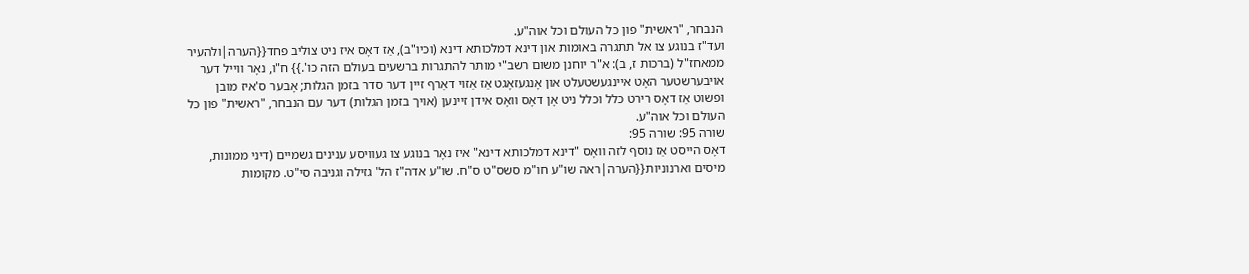הנבחר, "ראשית" פון כל העולם וכל אוה"ע.
ועד"ז בנוגע צו אל תתגרה באומות און דינא דמלכותא דינא (וכיו"ב), אַז דאָס איז ניט צוליב פחד{{הערה|ולהעיר ממאחז"ל (ברכות ז, ב): א"ר יוחנן משום רשב"י מותר להתגרות ברשעים בעולם הזה כו'.}} ח"ו, נאָר ווייל דער אויבערשטער האָט איינגעשטעלט און אָנגעזאָגט אַז אַזוי דאַרף זיין דער סדר בזמן הגלות; אָבער ס'איז מובן ופשוט אַז דאָס רירט כלל וכלל ניט אָן דאָס וואָס אידן זיינען (אויך בזמן הגלות) דער עם הנבחר, "ראשית" פון כל העולם וכל אוה"ע.
שורה 95: שורה 95:
דאָס הייסט אַז נוסף לזה וואָס "דינא דמלכותא דינא" איז נאָר בנוגע צו געוויסע ענינים גשמיים (דיני ממונות, מיסים וארנוניות{{הערה|ראה שו"ע חו"מ סשס"ט ס"ח. שו"ע אדה"ז הל' גזילה וגניבה סי"ט. מקומות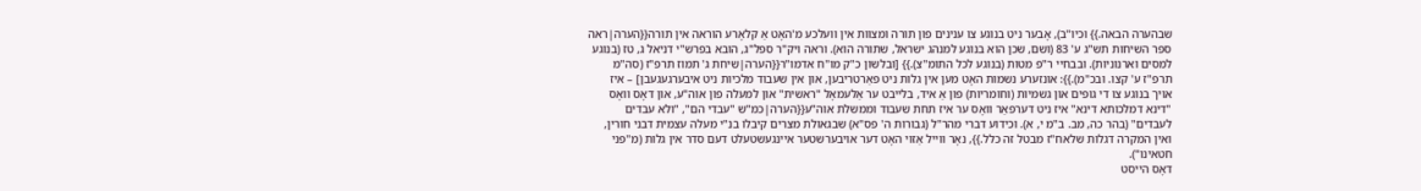שבהערה הבאה.}} וכיו"ב), אָבער ניט בנוגע צו ענינים פון תורה ומצוות אין וועלכע מ'האָט אַ קלאָרע הוראה אין תורה{{הערה|ראה ספר השיחות תש"ג ע' 83 (ושם, שכן הוא בנוגע למנהג ישראל, שתורה הוא). וראה ויק"ר ספל"ג, הובא בפרש"י דניאל ג, טז (בנוגע למסים וארנוניות). ובבחיי ר"פ מטות (בנוגע לכל התומ"צ).}} [ובלשון כ"ק מו"ח אדמו"ר{{הערה|שיחת ג' תמוז תרפ"ז (סה"מ תרפ"ז ע' קצו. ובכ"מ).}}: אונזערע נשמות האָט מען אין גלות ניט פאַרטריבען, און אין שעבוד מלכיות ניט איבערגעגעבן] – איז אויך בנוגע צו די גופים און גשמיות (וחומריות) פון אַ איד, בלייבט ער אַלעמאָל "ראשית" און למעלה פון אוה"ע, און דאָס וואָס "דינא דמלכותא דינא" איז ניט דערפאַר וואָס ער איז תחת שעבוד וממשלת אוה"ע{{הערה|כמ"ש "עבדי הם", "ולא עבדים לעבדים" (בהר כה, מב. ב"מ י, א). וכידוע דברי מהר"ל (גבורות ה' פס"א) שבגאולת מצרים קיבלו בנ"י מעלה עצמית דבני חורין, ואין המקרה דגלות שלאח"ז מבטל זה כלל.}}, נאָר ווייל אַזוי האָט דער אויבערשטער איינגעשטעלט דעם סדר אין גלות (מ"פני חטאינו").
דאָס הייסט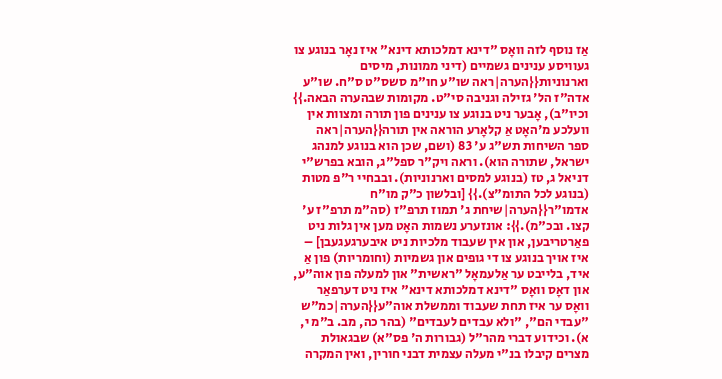אַז נוסף לזה וואָס "דינא דמלכותא דינא" איז נאָר בנוגע צו געוויסע ענינים גשמיים (דיני ממונות, מיסים וארנוניות{{הערה|ראה שו"ע חו"מ סשס"ט ס"ח. שו"ע אדה"ז הל' גזילה וגניבה סי"ט. מקומות שבהערה הבאה.}} וכיו"ב), אָבער ניט בנוגע צו ענינים פון תורה ומצוות אין וועלכע מ'האָט אַ קלאָרע הוראה אין תורה{{הערה|ראה ספר השיחות תש"ג ע' 83 (ושם, שכן הוא בנוגע למנהג ישראל, שתורה הוא). וראה ויק"ר ספל"ג, הובא בפרש"י דניאל ג, טז (בנוגע למסים וארנוניות). ובבחיי ר"פ מטות (בנוגע לכל התומ"צ).}} [ובלשון כ"ק מו"ח אדמו"ר{{הערה|שיחת ג' תמוז תרפ"ז (סה"מ תרפ"ז ע' קצו. ובכ"מ).}}: אונזערע נשמות האָט מען אין גלות ניט פאַרטריבען, און אין שעבוד מלכיות ניט איבערגעגעבן] – איז אויך בנוגע צו די גופים און גשמיות (וחומריות) פון אַ איד, בלייבט ער אַלעמאָל "ראשית" און למעלה פון אוה"ע, און דאָס וואָס "דינא דמלכותא דינא" איז ניט דערפאַר וואָס ער איז תחת שעבוד וממשלת אוה"ע{{הערה|כמ"ש "עבדי הם", "ולא עבדים לעבדים" (בהר כה, מב. ב"מ י, א). וכידוע דברי מהר"ל (גבורות ה' פס"א) שבגאולת מצרים קיבלו בנ"י מעלה עצמית דבני חורין, ואין המקרה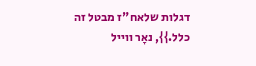דגלות שלאח"ז מבטל זה כלל.}}, נאָר ווייל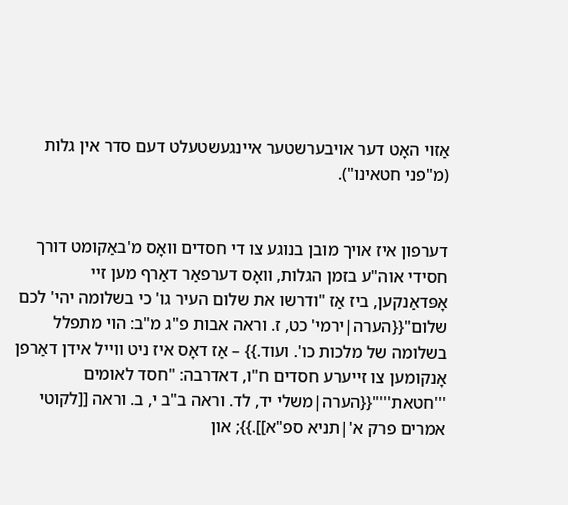אַזוי האָט דער אויבערשטער איינגעשטעלט דעם סדר אין גלות (מ"פני חטאינו").


דערפון איז אויך מובן בנוגע צו די חסדים וואָס מ'באַקומט דורך חסידי אוה"ע בזמן הגלות, וואָס דערפאַר דאַרף מען זיי אָפּדאַנקען, ביז אַז "ודרשו את שלום העיר גו' כי בשלומה יהי' לכם שלום"{{הערה|ירמי' כט, ז. וראה אבות פ"ג מ"ב: הוי מתפלל בשלומה של מלכות כו'. ועוד.}} – אַז דאָס איז ניט ווייל אידן דאַרפן אָנקומען צו זייערע חסדים ח"ו, דאדרבה: "חסד לאומים '''חטאת'''"{{הערה|משלי יד, לד. וראה ב"ב י, ב. וראה [[לקוטי אמרים פרק א'|תניא ספ"א]].}}; און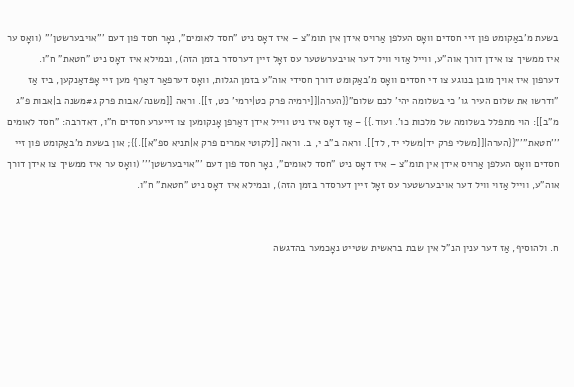בשעת מ'באַקומט פון זיי חסדים וואָס העלפן אַרויס אידן אין תומ"צ – איז דאָס ניט "חסד לאומים", נאָר חסד פון דעם '''אויבערשטן''' (וואָס ער איז ממשיך צו אידן דורך אוה"ע, ווייל אַזוי וויל דער אויבערשטער עס זאָל זיין דערסדר בזמן הזה), ובמילא איז דאָס ניט "חטאת" ח"ו.
דערפון איז אויך מובן בנוגע צו די חסדים וואָס מ'באַקומט דורך חסידי אוה"ע בזמן הגלות, וואָס דערפאַר דאַרף מען זיי אָפּדאַנקען, ביז אַז "ודרשו את שלום העיר גו' כי בשלומה יהי' לכם שלום"{{הערה|[[ירמיה פרק כט|ירמי' כט, ז]]. וראה [[משנה/אבות פרק ג#משנה ב|אבות פ"ג מ"ב]]: הוי מתפלל בשלומה של מלכות כו'. ועוד.}} – אַז דאָס איז ניט ווייל אידן דאַרפן אָנקומען צו זייערע חסדים ח"ו, דאדרבה: "חסד לאומים '''חטאת'''"{{הערה|[[משלי פרק יד|משלי יד, לד]]. וראה ב"ב י, ב. וראה [[לקוטי אמרים פרק א|תניא ספ"א]].}}; און בשעת מ'באַקומט פון זיי חסדים וואָס העלפן אַרויס אידן אין תומ"צ – איז דאָס ניט "חסד לאומים", נאָר חסד פון דעם '''אויבערשטן''' (וואָס ער איז ממשיך צו אידן דורך אוה"ע, ווייל אַזוי וויל דער אויבערשטער עס זאָל זיין דערסדר בזמן הזה), ובמילא איז דאָס ניט "חטאת" ח"ו.


ח. ולהוסיף, אַז דער ענין הנ"ל אין שבת בראשית שטייט נאָכמער בהדגשה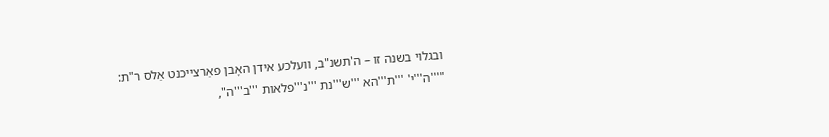ובגלוי בשנה זו – ה'תשנ"ב, וועלכע אידן האָבן פאַרצייכנט אַלס ר"ת: "'''ה'''י' '''ת'''הא '''ש'''נת '''נ'''פלאות '''ב'''ה",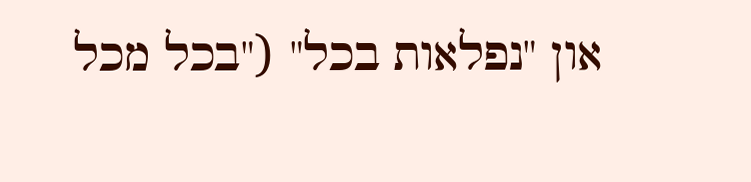און "נפלאות בכל" ("בכל מכל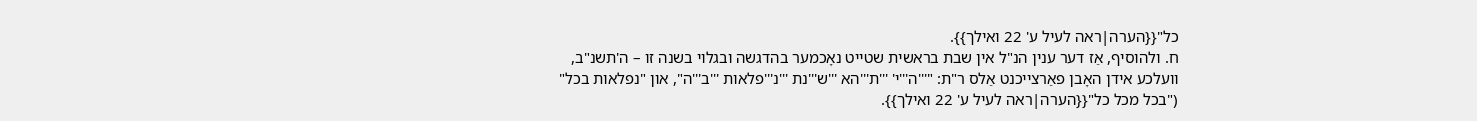כל"{{הערה|ראה לעיל ע' 22 ואילך}}.
ח. ולהוסיף, אַז דער ענין הנ"ל אין שבת בראשית שטייט נאָכמער בהדגשה ובגלוי בשנה זו – ה'תשנ"ב, וועלכע אידן האָבן פאַרצייכנט אַלס ר"ת: "'''ה'''י' '''ת'''הא '''ש'''נת '''נ'''פלאות '''ב'''ה", און "נפלאות בכל" ("בכל מכל כל"{{הערה|ראה לעיל ע' 22 ואילך}}.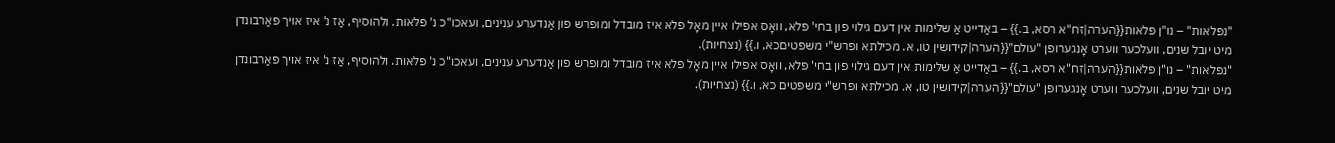"נפלאות" – נו"ן פלאות{{הערה|זח"א רסא, ב.}} – באַדייט אַ שלימות אין דעם גילוי פון בחי' פלא, וואָס אפילו איין מאָל פלא איז מובדל ומופרש פון אַנדערע ענינים, ועאכו"כ נ' פלאות. ולהוסיף, אַז נ' איז אויך פאַרבונדן מיט יובל שנים, וועלכער ווערט אָנגערופן "עולם"{{הערה|קידושין טו, א. מכילתא ופרש"י משפטיםכא, ו.}} (נצחיות).
"נפלאות" – נו"ן פלאות{{הערה|זח"א רסא, ב.}} – באַדייט אַ שלימות אין דעם גילוי פון בחי' פלא, וואָס אפילו איין מאָל פלא איז מובדל ומופרש פון אַנדערע ענינים, ועאכו"כ נ' פלאות. ולהוסיף, אַז נ' איז אויך פאַרבונדן מיט יובל שנים, וועלכער ווערט אָנגערופן "עולם"{{הערה|קידושין טו, א. מכילתא ופרש"י משפטים כא, ו.}} (נצחיות).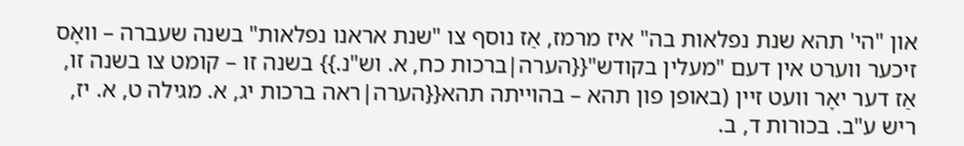און "הי' תהא שנת נפלאות בה" איז מרמז, אַז נוסף צו "שנת אראנו נפלאות" בשנה שעברה – וואָס זיכער ווערט אין דעם "מעלין בקודש"{{הערה|ברכות כח, א. וש"נ.}} בשנה זו – קומט צו בשנה זו, אַז דער יאָר וועט זיין (באופן פון תהא – בהוייתה תהא{{הערה|ראה ברכות יג, א. מגילה ט, א. יז, ריש ע"ב. בכורות ד, ב.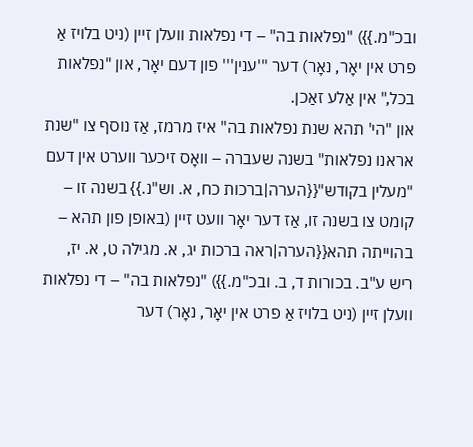ובכ"מ.}}) "נפלאות בה" – די נפלאות וועלן זיין (ניט בלויז אַ פרט אין יאָר, נאָר) דער '''ענין''' פון דעם יאָר, און "נפלאות בכל," אין אַלע זאַכן.
און "הי' תהא שנת נפלאות בה" איז מרמז, אַז נוסף צו "שנת אראנו נפלאות" בשנה שעברה – וואָס זיכער ווערט אין דעם "מעלין בקודש"{{הערה|ברכות כח, א. וש"נ.}} בשנה זו – קומט צו בשנה זו, אַז דער יאָר וועט זיין (באופן פון תהא – בהוייתה תהא{{הערה|ראה ברכות יג, א. מגילה ט, א. יז, ריש ע"ב. בכורות ד, ב. ובכ"מ.}}) "נפלאות בה" – די נפלאות וועלן זיין (ניט בלויז אַ פרט אין יאָר, נאָר) דער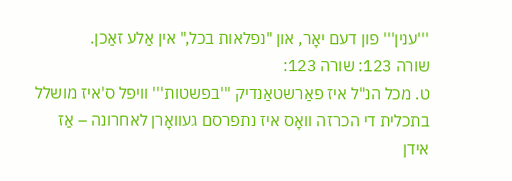'''ענין''' פון דעם יאָר, און "נפלאות בכל," אין אַלע זאַכן.
שורה 123: שורה 123:
ט. מכל הנ"ל איז פאַרשטאַנדיק '''בפשטות''' וויפל ס'איז מושלל בתכלית די הכרזה וואָס איז נתפרסם געוואָרן לאחרונה – אַז אידן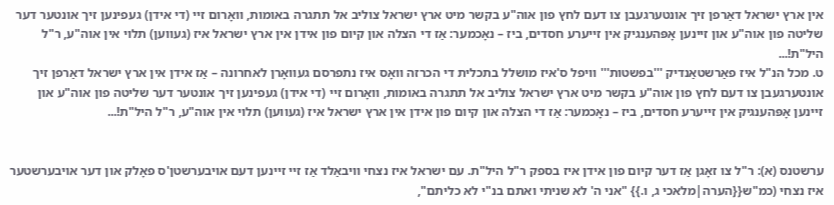אין ארץ ישראל דאַרפן זיך אונטערגעבן צו דעם לחץ פון אוה"ע בקשר מיט ארץ ישראל צוליב אל תתגרה באומות, וואָרום זיי (די אידן) געפינען זיך אונטער דער שליטה פון אוה"ע און זיינען אָפּהענגיק אין זייערע חסדים, ביז – נאָכמער: אַז די הצלה און קיום פון אידן אין ארץ ישראל איז (געווען) תלוי אין אוה"ע, ר"ל היל"ת!...
ט. מכל הנ"ל איז פאַרשטאַנדיק '''בפשטות''' וויפל ס'איז מושלל בתכלית די הכרזה וואָס איז נתפרסם געוואָרן לאחרונה – אַז אידן אין ארץ ישראל דאַרפן זיך אונטערגעבן צו דעם לחץ פון אוה"ע בקשר מיט ארץ ישראל צוליב אל תתגרה באומות, וואָרום זיי (די אידן) געפינען זיך אונטער דער שליטה פון אוה"ע און זיינען אָפּהענגיק אין זייערע חסדים, ביז – נאָכמער: אַז די הצלה און קיום פון אידן אין ארץ ישראל איז (געווען) תלוי אין אוה"ע, ר"ל היל"ת!...


ערשטנס (א): ר"ל צו זאָגן אַז דער קיום פון אידן איז בספק ר"ל היל"ת. עם ישראל איז נצחי וויבאַלד אַז זיי זיינען דעם אויבערשטן'ס פאָלק און דער אויבערשטער איז נצחי (כמ"ש{{הערה|מלאכי ג, ו.}} "אני ה' לא שניתי ואתם בנ"י לא כליתם",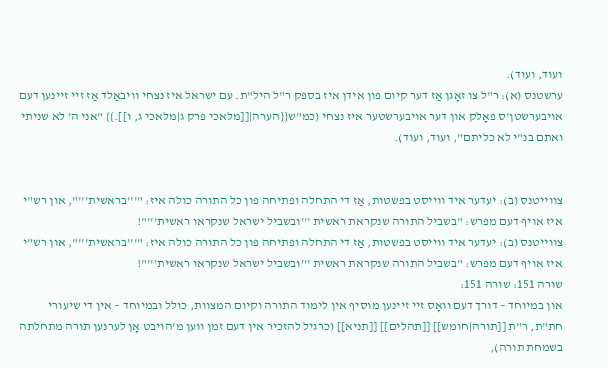ועוד, ועוד).
ערשטנס (א): ר"ל צו זאָגן אַז דער קיום פון אידן איז בספק ר"ל היל"ת. עם ישראל איז נצחי וויבאַלד אַז זיי זיינען דעם אויבערשטן'ס פאָלק און דער אויבערשטער איז נצחי (כמ"ש{{הערה|[[מלאכי פרק ג|מלאכי ג, ו]].}} "אני ה' לא שניתי ואתם בנ"י לא כליתם", ועוד, ועוד).


צווייטנס (ב): יעדער איד ווייסט בפשטות, אַז די התחלה ופתיחה פון כל התורה כולה איז: "'''בראשית'''", און רש"י איז אויף דעם מפרש: "בשביל התורה שנקראת ראשית '''ובשביל ישראל שנקראו ראשית'''"!
צווייטנס (ב): יעדער איד ווייסט בפשטות, אַז די התחלה ופתיחה פון כל התורה כולה איז: "'''בראשית'''", און רש"י איז אויף דעם מפרש: "בשביל התורה שנקראת ראשית '''ובשביל ישראל שנקראו ראשית'''"!
שורה 151: שורה 151:
און במיוחד – דורך דעם וואָס זיי זיינען מוסיף אין לימוד התורה וקיום המצוות, כולל ובמיוחד – אין די שיעורי חת"ת, ר"ת [[תורה|חומש]] [[תהלים]] [[תניא]] (כרגיל להזכיר אין דעם זמן ווען מ'הויבט אָן לערנען תורה מתחלתה בשמחת תורה),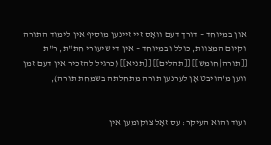און במיוחד – דורך דעם וואָס זיי זיינען מוסיף אין לימוד התורה וקיום המצוות, כולל ובמיוחד – אין די שיעורי חת"ת, ר"ת [[תורה|חומש]] [[תהלים]] [[תניא]] (כרגיל להזכיר אין דעם זמן ווען מ'הויבט אָן לערנען תורה מתחלתה בשמחת תורה),


ועוד והוא העיקר: עס זאָל צוקומען אין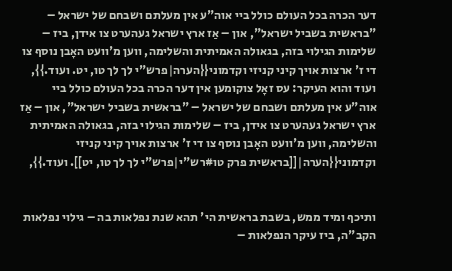דער הכרה בכל העולם כולל ביי אוה"ע אין מעלתם ושבחם של ישראל – "בראשית בשביל ישראל", און – אַז ארץ ישראל געהערט צו אידן, ביז – שלימות הגילוי בזה, בגאולה האמיתית והשלימה, ווען מ'וועט האָבן נוסף צו די ז' ארצות אויך קיני קניזי וקדמוני{{הערה|פרש"י לך לך טו, יט. ועוד.}},
ועוד והוא העיקר: עס זאָל צוקומען אין דער הכרה בכל העולם כולל ביי אוה"ע אין מעלתם ושבחם של ישראל – "בראשית בשביל ישראל", און – אַז ארץ ישראל געהערט צו אידן, ביז – שלימות הגילוי בזה, בגאולה האמיתית והשלימה, ווען מ'וועט האָבן נוסף צו די ז' ארצות אויך קיני קניזי וקדמוני{{הערה|[[בראשית פרק טו#רש"י|פרש"י לך לך טו, יט]]. ועוד.}},


ותיכף ומיד ממש, בשבת בראשית הי' תהא שנת נפלאות בה – גילוי נפלאות הקב"ה, ביז עיקר הנפלאות –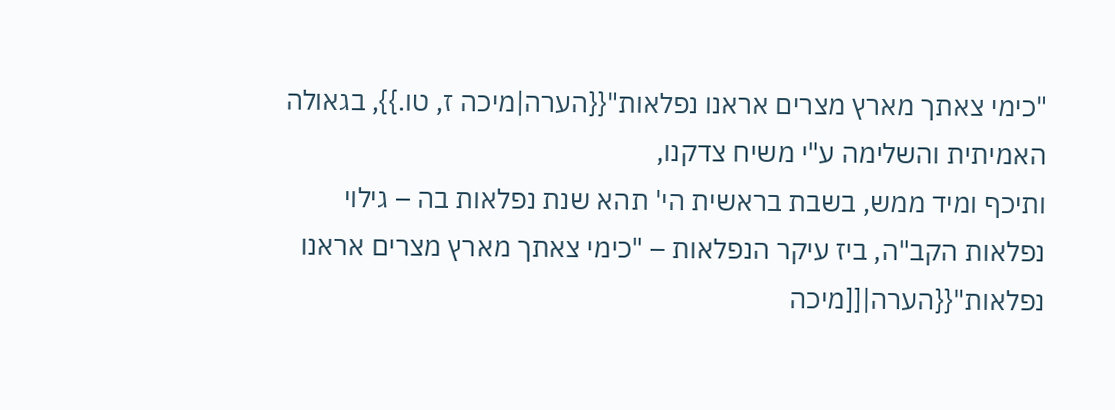"כימי צאתך מארץ מצרים אראנו נפלאות"{{הערה|מיכה ז, טו.}}, בגאולה האמיתית והשלימה ע"י משיח צדקנו,
ותיכף ומיד ממש, בשבת בראשית הי' תהא שנת נפלאות בה – גילוי נפלאות הקב"ה, ביז עיקר הנפלאות – "כימי צאתך מארץ מצרים אראנו נפלאות"{{הערה|[[מיכה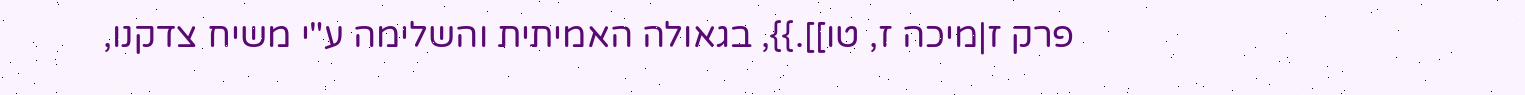פרק ז|מיכה ז, טו]].}}, בגאולה האמיתית והשלימה ע"י משיח צדקנו,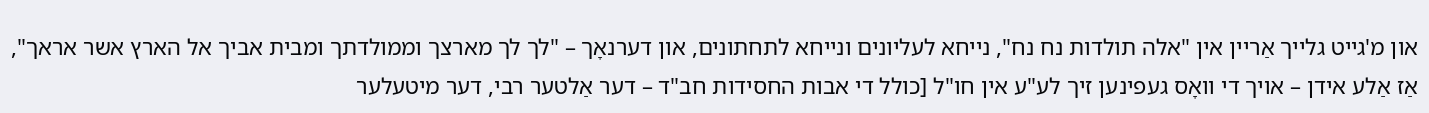און מ'גייט גלייך אַריין אין "אלה תולדות נח נח", נייחא לעליונים ונייחא לתחתונים, און דערנאָך – "לך לך מארצך וממולדתך ומבית אביך אל הארץ אשר אראך", אַז אַלע אידן – אויך די וואָס געפינען זיך לע"ע אין חו"ל [כולל די אבות החסידות חב"ד – דער אַלטער רבי, דער מיטעלער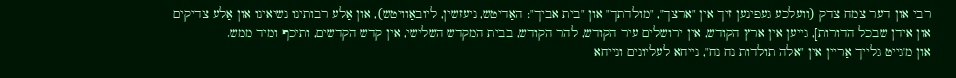רבי און דער צמח צדק (וועלכע געפינען זיך אין "ארצך", "מולדתך" און "בית אביך": האַדיטש, ניעזשין, ליובאַוויטש), און אַלע רבותינו נשיאינו און אַלע צדיקים און אידן שבכל הדורות], גייען אין ארץ הקודש, אין ירושלים עיר הקודש, להר הקודש, בבית המקדש השלישי, אין קדש הקדשים, ותיכף ומיד ממש.
און מ'גייט גלייך אַריין אין "אלה תולדות נח נח", נייחא לעליונים ונייחא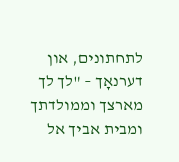לתחתונים, און דערנאָך – "לך לך מארצך וממולדתך ומבית אביך אל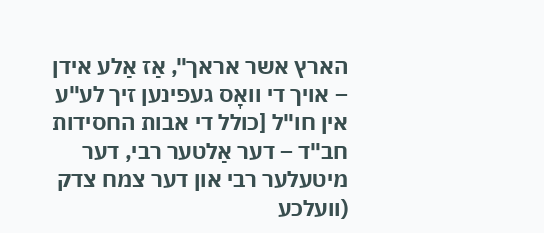הארץ אשר אראך", אַז אַלע אידן – אויך די וואָס געפינען זיך לע"ע אין חו"ל [כולל די אבות החסידות חב"ד – דער אַלטער רבי, דער מיטעלער רבי און דער צמח צדק (וועלכע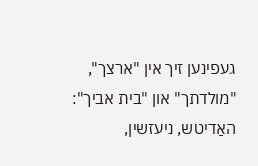געפינען זיך אין "ארצך", "מולדתך" און "בית אביך": האַדיטש, ניעזשין,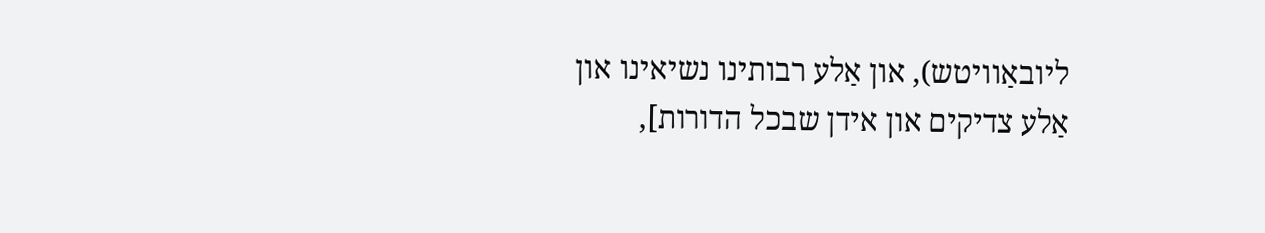ליובאַוויטש), און אַלע רבותינו נשיאינו און אַלע צדיקים און אידן שבכל הדורות],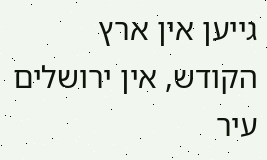גייען אין ארץ הקודש, אין ירושלים עיר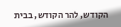הקודש, להר הקודש, בבית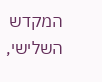המקדש השלישי,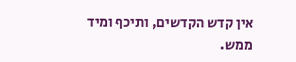אין קדש הקדשים, ותיכף ומיד ממש.